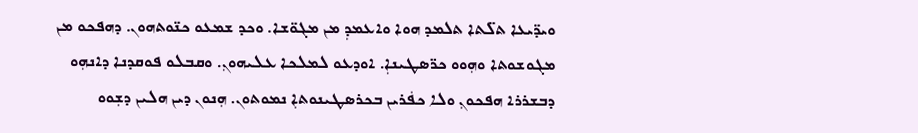ܘܝܕ̈ܝܥܐ ܬܠ̈ܬܐ ܬܠܡܕ ܗܘܐ ܘܐܥܡܕܼ ܡܢ ܡܓܘ̈ܫܐ. ܘܟܕ ܫܡܥܘ ܟܢ̈ܘܬܗܘܢ. ܕܗܦܟܘ ܡܢ ܡܓܘܫܘܬܐ ܘܗܼܘܘ ܟܪ̈ܣܛܝܢܐܼ. ܐܘܕܥܘ ܠܡܠܟܐ ܥܠܝܗܘܢܼ. ܘܩܒܠܘ ܦܘܩܕܢܐ ܕܐܢܗܼܘ ܕܒܫܪܪܐ ܗܦܟܘܢܼ ܘܠܐ ܟܦܿܪܝܢ ܒܟܪܣܛܝܢܘܬܐܼ ܢܡܘܬܘܢ. ܗܼܢܘܢ ܕܝܢ ܗܠܝܢ ܕܫܼܘܘ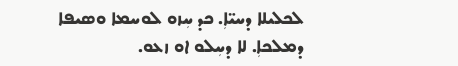ܠܟܠܝܠܐ ܕܚܝ̈ܐܼ. ܟܕ ܚܼܙܘ ܠܘܚܡܐ ܘܣܝܦܐ ܕܡܠܟܐܼ. ܠܐ ܕܚܼܠܘ ܐܘ ܙܥܘ.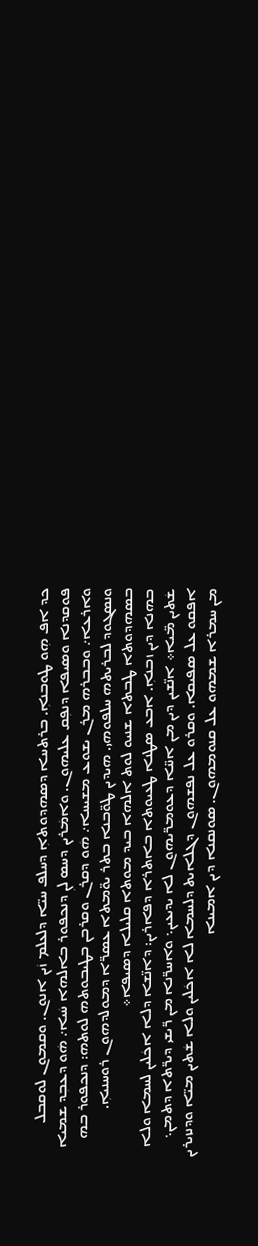ܟܕ ܐܦ ܗܼܘ ܛܘܒܢܐܼ. ܒܪܬܚܐ ܕܣܗܕܘܬܐܼ ܕܚܠܦ ܚܝ̈ܐ ܕܠܥܠܡ ܙܿܝܢ ܐܢܘܢ. ܘܩܡܘܢ ܠܘܩܒܠ ܦܘܩܕܢܐ ܘܣܝܦܐ ܕܢܦܼܩ ܥܠܝܗܘܢ. ܘܐܡܿܪܝܢ ܕܚܣ ܠܢܼ ܕܢܟܦܘܪ ܒܐܠܗܐ ܚܿܝܐ܇ ܗܿܘ ܕܥܒܼܕ ܫܡܝܐ ܘܐܪܥܐ܇ ܘܒܒܪܗ ܡܪܢ ܝܫܘܥ ܡܫܝܚܐ܇ ܗܿܘ ܕܩܪܢ ܘܩܪܒܢ ܒܛܝܒܘܬܗ ܠܘܬܗ: ܕܢܟܦܘܪ ܒܗ ܘܢܣܓܘܕ ܠܒܪܝܬܗ ܚܠܦܘܗܝ. ܗܝܕܝܢ ܛܘ̈ܒܢܐ ܒܬܪ ܝܘ̈ܡܬܐ ܥܣܪ̈ܐ ܕܡܘܠܕܗܘܢ ܪܘܚܢܝܐܼ. ܒܣܗܕܘܬܐ ܛܒܬܐ ܫܢܝܘ ܠܘܬ ܐܠܗܐ ܒܝܕ ܡܘܬܐ ܩܠܝܠܐ ܕܣܝܦܐ܀
ܒܗܢܐ ܕܝܢ ܙܒܢܐܼ. ܐܒܥ ܣܛܢܐ ܛܥܝܘܬܐ ܒܐܬܪܐ ܕܦܐܪܝܢ: ܕܐܢ̈ܫܐ ܕܠܐ ܐܟܿܠܝܢ ܠܚܡܐ ܘܠܐ ܫܿܬܝܢ ܡ̈ܝܐ܀ ܐܢ̈ܫܝܢ ܕܝܢ ܡܢ ܐܚ̈ܐ ܕܥܘܡܪ̈ܝܗܘܢ ܠܐ ܝܕܝܥܝܢ܆ ܘܐܚܪ̈ܢܐ ܡܢ ܪ̈ܝܫܝ ܕܝܪ̈ܬܐ ܕܬܡܢ܆ ܐܦܩܘ ܥܠ ܣܦܝܩܐ. ܘܩܪܘ ܥܠ ܢܦܫܗܘܢ ܕܓܠܐܝܬ ܕܠܚܡܐ ܠܐ ܐܟܿܠܝܢ ܘܠܐ ܫܿܬܝܢ ܡܝ̈ܐ ܘܕܢܙܝܪܝܢ ܡܢ ܚܡܪܐ ܫܡܗܘ ܥܠ ܩܢܘܡܗܘܢ. ܣܘܢܩܢܐ ܕܝܢ ܐܡܝܢܐ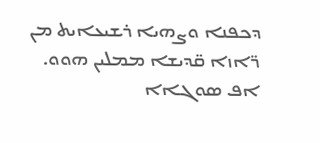ܕܟܦܢܐ ܘܨܗܝܐ ܪܫܝܥܐܝܬ ܡܢ ܪ̈ܐܙܐ ܩ̈ܕܝܫܐ ܡܡܠܝܢ ܗܘܘ. ܐܦ ܣܘܓܐܐ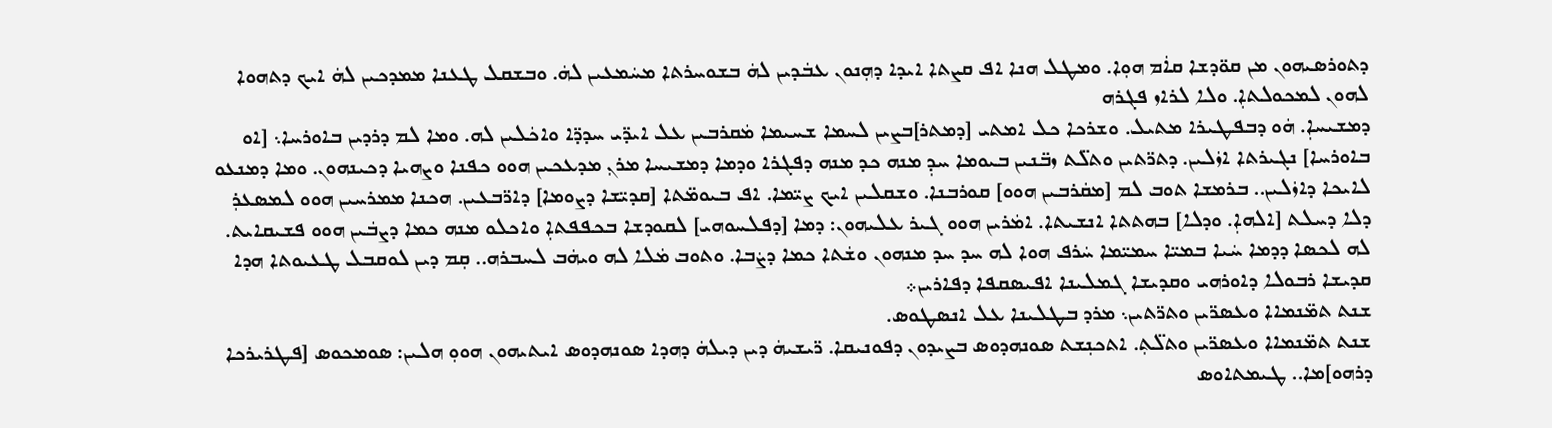ܕܬܘܪܣܝܗܘܢ ܡܢ ܩܘ̈ܕܫܐ ܩܐܿܡ ܗܘܼܐ. ܘܡܛܠ ܗܢܐ ܐܦ ܩܨܬܐ ܐܝܕܐ ܕܗܼܢܘܢ ܥܒܿܕܝܢ ܠܗܿ ܒܫܘܚܪܬܐ ܡܚܿܡܥܝܢ ܠܗܿ. ܘܒܫܩܠ ܛܥܢܐ ܡܡܕܟܝܢ ܠܗܿ ܐܝܟ ܕܬܗܘܐ ܠܗܘܢ ܠܡܟܘܠܬܐܼ. ܘܠܐ ܠܪܐܙ ܦܓܪܗ
ܕܡܫܝܚܐܼ. ܗܿܘ ܕܒܦܛܝܪܐ ܡܬܝܠ. ܘܫܪܟܐ ܟܠ ܐܡܬܝ [ܕܡܬܪ]ܒܨܝܢ ܠܚܡܐ ܫܚܝܡܐ ܡܿܩܪܒܝܢ ܥܠ ܐܝܕ̈ܝ ܚܕܕ̈ܐ ܘܐܟܿܠܝܢ ܠܗ. ܘܡܐ ܠܡ ܕܪܕܝܢ ܒܐܘܪܚܐ܆ [ܐܘ ܒܐܘܪܚܐ] ܢܓܝܪܬܐ ܐܙܿܠܝܢ. ܕܬܪ̈ܬܝܢ ܘܬܠ̈ܬ ܙܒ̈ܢܝܢ ܒܝܘܡܐ ܚܕܼ ܡܢܗ ܟܕ ܡܢܗ ܕܦܓܪܐ ܘܕܡܐ ܕܡܫܝܚܐ ܡܪܢܼ ܡܕܥܟܝܢ ܗܘܘ ܟܦܢܐ ܘܨܗܝܐ ܕܟܝܢܗܘܢ. ܘܡܐ ܕܡܢܥܘ ܠܐܝܟܐ ܕܐܙܿܠܝܢ.. ܒܪܡܫܐ ܬܘܒ ܠܡ [ܡܩܿܪܒܝܢ ܗܘܘ] ܩܘܪܒܢܐ. ܘܫܩܠܝܢ ܐܝܟ ܨܝ̈ܡܐ. ܐܦ ܒܝܘܡ̈ܬܐ [ܩܕܝ̈ܫܐ ܕܨܘܡܐ] ܕܐܪ̈ܒܥܝܢ. ܗܟܢܐ ܡܡܪܚܝܢ ܗܘܘ ܠܡܣܥܪܼ ܕܠܐ ܕܚܠܬ [ܐܠܗܐܼ. ܘܕܠܐ] ܒܗܬܬܐ ܐܢܫܝܬܐ. ܐܡܿܪܝܢ ܗܘܘ ܓܝܪ ܥܠܝܗܘܢ: ܕܡܐ [ܕܦܠܚܘܗܝ] ܠܩܘܕܫܐ ܒܟܦܦܬܐܼ ܘܐܟܠܘ ܡܢܗ ܟܡܐ ܕܨܒܿܝܢ ܗܘܘ ܦܫܝܩܐܝܬ. ܠܗ ܠܟܣܐ ܕܕܡܐ ܚܿܝܐ ܒܡܝ̈ܐ ܚܡܝ̈ܡܐ ܚܿܪܦ ܗܘܐ ܠܗ ܚܕ ܚܕ ܡܢܗܘܢ ܘܫܿܬܐ ܟܡܐ ܕܨܿܒܐ. ܘܬܘܒ ܡܿܠܐ ܠܗ ܘܝܗܿܒ ܠܚܒܪܗ.. ܩܼܡ ܕܝܢ ܠܘܩܒܠ ܛܥܝܘܬܐ ܗܕܐ ܩܕܝܫܐ ܪܒܘܠܐ ܕܐܘܪܗܝ ܘܩܕܝܫܐ ܓܡܠܝܢܐ ܐܦܝܣܩܦܐ ܕܦܐܪܝܢ܀
ܫܢܬ ܬܡ̈ܢܡܐܐ ܘܥܣܪ̈ܝܢ ܘܬܪ̈ܬܝܢ܆ ܡܪܕ ܒܛܠܝܢܐ ܥܠ ܐܢܣܛܘܣ.
ܫܢܬ ܬܡ̈ܢܡܐܐ ܘܥܣܪ̈ܝܢ ܘܬܠ̈ܬܼ. ܐܬܟܢܼܫܬ ܣܘܢܗܕܘܣ ܒܨܝܕܘܢ ܕܦܘܢܝܩܐ. ܪ̈ܝܫܝܗܿ ܕܝܢ ܕܝܠܗܿ ܕܗܕܐ ܣܘܢܗܕܘܣ ܐܝܬܝܗܘܢ ܗܘܘܼ ܗܠܝܢ: ܣܘܡܟܘܣ [ܦܛܪܝܪܟܐ
ܕܪܗܘ]ܡܐ.. ܛܝܡܬܐܘܣ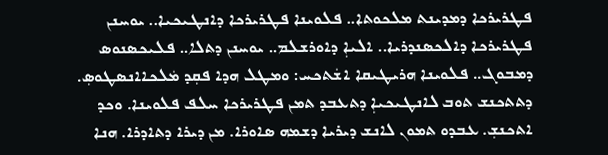ܦܛܪܝܪܟܐ ܕܡܕܝܢܬ ܡܠܟܘܬܐ.. ܦܠܘܝܢܐ ܦܛܪܝܪܟܐ ܕܐܢܛܝܟܝܐ.. ܝܘܚܢܢ ܦܛܪܝܪܟܐ ܕܐܠܟܣܢܕܪܝܐ.. ܐܠܝܐܼ ܕܐܘܪܫܠܡ.. ܝܘܚܢܢ ܕܬܠܐ.. ܦܠܝܟܣܢܘܣ ܕܡܒܘܓ.. ܦܠܘܝܢܐ ܗܪܝܛܝܩܐ ܐܫܿܬܟܚ: ܘܡܛܠ ܗܕܐ ܦܩܼܕ ܡܿܠܟܐܐܢܣܛܘܣܼ. ܕܬܬܟܢܫ ܬܘܒ ܠܐܢܛܝܟܝܐܼ ܕܬܥܒܕ ܬܡܢ ܦܛܪܝܪܟܐ ܚܠܦ ܦܠܘܝܢܐ. ܘܟܕ ܐܬܟܢܫܼ. ܥܒܕܘ ܬܡܘܢ ܠܐܢܫ ܕܝܪܝܐ ܕܫܡܗ ܣܐܘܪܐ. ܡܢ ܕܝܪܐ ܕܬܐܕܪܐ. ܗܢܐ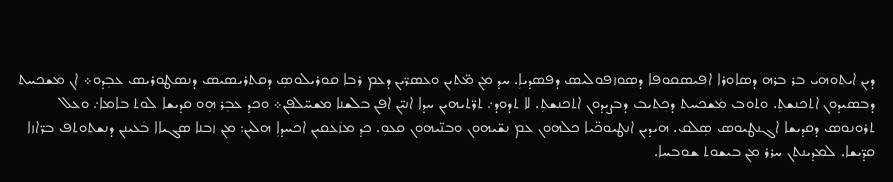ܕܝܢ ܐܝܬܘܗܝ ܒܪ ܒܪܗ ܕܣܐܘܪܐ ܐܦܝܣܩܘܦܐ ܕܣܘܙܦܘܠܝܣ ܕܦܣܕܝܐܼ. ܚܕ ܡܢ ܡ̈ܬܝܢ ܘܥܣܪ̈ܝܢ ܕܥܡ ܪܒܐ ܩܘܪܝܠܘܣܼ ܕܩܬܪܝܣܝܣ ܕܢܣܛܘܪܝܣ ܥܒܼܕܘ܀ ܐܢ ܡܿܫܟܚܬ ܕܒܣܝܕܘܢ ܐܬܟܢܫܬܼ. ܘܬܘܒ ܡܿܫܟܚܬ ܕܟܬܝܒ ܕܒܨܝܕܘܢ ܐܬܟܢܫܬܼ. ܠܐ ܬܕܘܕ܇ ܬܪ̈ܬܝܗܝܢ ܚܕܐ ܐܢܝ̈ܢ ܐܦܢ ܒܠܫܢܐ ܡܫܚ̈ܠܦܢ܀ ܘܟܕ ܥܒܼܪ ܗܼܘ ܩܕܝܫܐ ܠܘܬ ܒܐܡܐ܇ ܘܥܠ ܬܪܘܢܘܣ ܕܩܕܝܫܐ ܐܓܢܛܝܘܣ ܣܼܠܩ. ܗܝܕܝܢ ܐܢܛܝܘܟ̈ܝܐ ܟܠܗܘܢ ܥܡ ܢܫ̈ܝܗܘܢ ܘܒܢ̈ܝܗܘܢ ܩܥܘܼ. ܟܕ ܡܙܿܥܩܝܢ ܐܟܚܕܐܼ ܗܠܝܢ: ܡܢ ܙܒܢܐ ܣܓܝܐܐ ܒܿܥܝܢܢ ܕܢܫܬܘܬܦ ܒܪ̈ܐܙܐ ܩܕ̈ܝܫܐ. ܠܡܕܝܢܬܢ ܚܪܪ ܡܢ ܒܝܫܘܬ ܫܘܒܚܐ.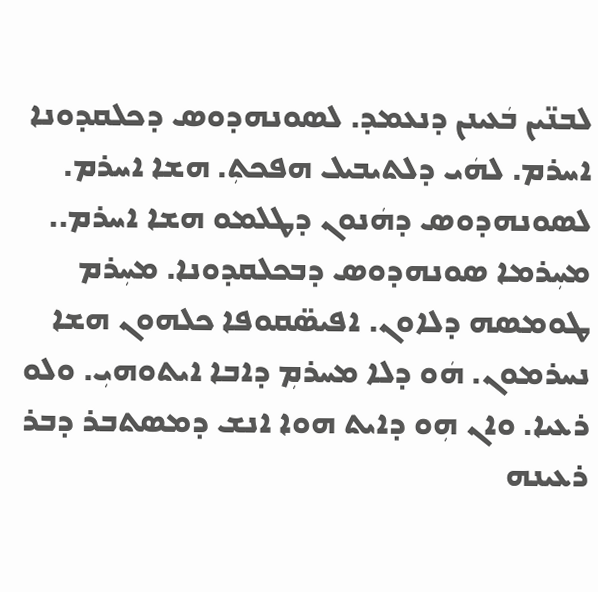ܠܒܢ̈ܝܢ ܒܿܥܝܢܢ ܕܢܥܡܕ. ܠܣܘܢܗܕܘܣ ܕܟܠܩܕܘܢܐ ܐܚܪܡ. ܠܗܿܝ ܕܠܬܝܒܝܠ ܗܦܟܬܼ. ܗܫܐ ܐܚܪܡ. ܠܣܘܢܗܕܘܣ ܕܗܿܢܘܢ ܕܛܠܡܘ ܗܫܐ ܐܚܪܡ.. ܡܚܼܪܡܐ ܣܘܢܗܕܘܣ ܕܒܟܠܩܕܘܢܐ. ܡܚܼܪܡ ܛܘܡܣܗ ܕܠܐܘܢ. ܐܦܝܣ̈ܩܘܦܐ ܟܠܗܘܢ ܗܫܐ ܢܚܪܡܘܢ. ܗܿܘ ܕܠܐ ܡܚܪܡܼ ܕܐܒܐ ܐܝܬܘܗܝܼ. ܘܠܘ ܪܥܝܐ. ܘܐܢ ܗܼܘ ܕܐܝܬ ܗܘܐ ܐܢܫ ܕܡܣܬܒܪ ܕܒܪ ܪܥܝܢܗ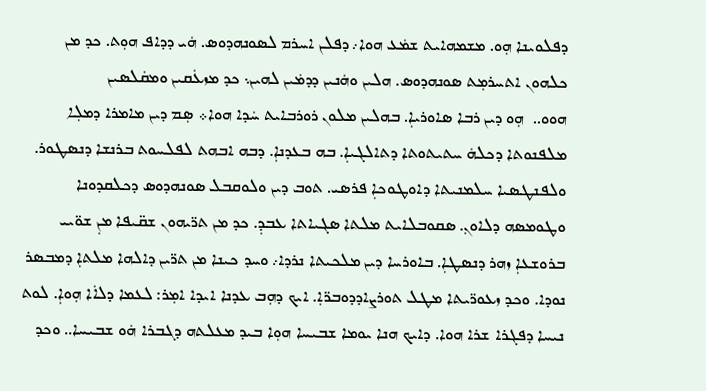ܕܦܠܘܝܢܐ ܗܼܘ. ܡܫܡܗܐܝܬ ܫܡܿܥ ܗܘܐ܇ ܕܦܠܢ ܐܚܪܡ ܠܣܘܢܗܕܘܣ. ܗܿܝ ܕܕܐܦ ܗܘܼܬ. ܟܕ ܡܢ ܟܠܗܘܢ ܐܬܚܪܡܼܬ ܣܘܢܗܕܘܣ. ܗܠܝܢ ܘܗܿܢܝܢ ܕܕܡܿܝܢ ܠܗܝܢ܆ ܟܕ ܡܙܥܿܩܝܢ ܘܡܩܿܠܣܝܢ
ܗܘܘ..  ܗܼܘ ܕܝܢ ܪܒܐ ܣܐܘܪܝܐܼ. ܒܗܠܝܢ ܡܠܘܢ ܪܘܪܒܐܝܬ ܚܿܕܐ ܗܘܐ܀ ܣܼܡ ܕܝܢ ܡܐܡܪܐ ܕܡܠܼܐ ܡܠܦܢܘܬܐ ܕܟܠܗܿ ܚܬܝܬܘܬܐ ܕܬܐܠܓܝܐܼ. ܒܗ ܒܥܕܢܐܼ. ܕܒܗ ܐܒܗܬ ܠܦܠܚܘܬ ܒܪܢܫܐ ܕܢܣܛܘܪ. ܘܠܦܢܛܣܝܐ ܚܠܡܢܝܬܐ ܕܐܘܛܘܟܐܼ ܦܪܣܝ. ܬܘܒ ܕܝܢ ܘܠܘܩܒܠ ܣܘܢܗܕܘܣ ܕܟܠܩܕܘܢܐ ܘܛܘܡܣܗ ܕܠܐܘܢܼ. ܣܩܘܒܠܐܝܬ ܡܠܬܐ ܣܓܝܐܬܐ ܥܒܕܼ. ܟܕ ܡܢ ܬܪ̈ܝܗܘܢ ܫܩ̈ܝܦܐ ܡܢܼ ܫܘ̈ܝܝ ܒܪܘܫܥܐܼ ܙܗܪ ܕܢܣܛܐܼ. ܒܐܘܪܚܐ ܕܝܢ ܡܠܟܝܬܐ ܢܪܕܐ܇ ܘܚܕ ܟܝܢܐ ܡܢ ܬܪ̈ܝܢ ܕܐܠܗܐ ܡܠܬܐܼ ܕܡܒܣܪ ܢܘܕܐ. ܘܟܕ ܙܥܘܪ̈ܝܬܐ ܡܛܠ ܬܘܪܨܐܕܕܘܒܪ̈ܐܼ. ܐܝܟ ܕܗܼܒ ܥܕܢܐ ܐܝܕܐ ܐܡܼܪ: ܠܥܡܐ ܕܠܐܿܐ ܗܼܘܐܼ. ܠܘܬ ܢܝܚܐ ܕܦܓܪܐ ܫܪܐ ܗܘܐ. ܕܐܝܟ ܗܢܐ ܝܘܡܐ ܫܒܝܚܐ ܗܘܼܐ ܒܝܕ ܡܥܠܬܗ ܕܓܒܪܐ ܗܿܘ ܫܒܝܚܐ.. ܘܟܕ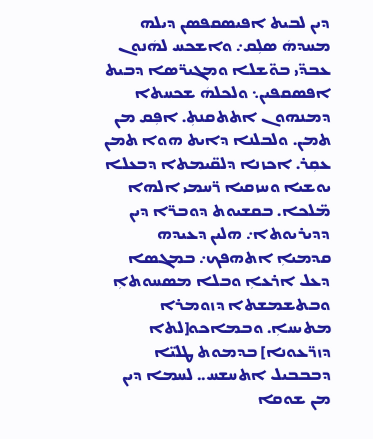ܕܝܢ ܠܒܝܬ ܐܦܝܣܩܦܣܢ ܕܝܠܗ ܡܚܕܗܿ ܣܠܼܩ܇ ܘܐܫܟܚ ܠܗܿܢܘܢ ܥܒܕ̈ܝ ܒܘ̈ܫܠܐ ܘܡܓܝܪ̈ܣܐ ܕܒܝܬ ܐܦܣܩܦܝܢ܆ ܘܠܟܠܗܿ ܫܟܚܬܐ ܕܡܢܗܘܢ ܐܬܬܩܢܬܼ. ܐܦܼܩ ܡܢ ܬܡܢ. ܘܠܒܠܢܐ ܕܐܝܬ ܗܘܐ ܬܡܢ ܥܩܼܪ. ܐܟܙܢܐ ܕܠܩ̈ܝܡܬܐ ܕܒܥܠܐ ܝܘܫܝܐ ܘܚܙܩܝܐ ܪ̈ܚܡܝ ܐܠܗܐ ܡ̈ܠܟܐ. ܒܩܫܝܘܬ ܕܘܒܪ̈ܐ ܕܝܢ ܕܕܝܪܝܘܬܐ܇ ܗܠܝܢ ܕܥܝܕܗ ܩܕܡܝܐܼ ܐܬܗܦܟ܇ ܒܡܓܣܐ ܕܥܠ ܐܪܥܐܼ ܘܒܠܐ ܡܣܚܘܬܐܼ ܘܒܬܫܡܫܬܐ ܕܙܘܡܪܐ ܡܬܝܚܐܼ. ܘܒܡܐܟܘ[ܠܬܐ ܕܙܪ̈ܥܘܢܐ] ܒܕܡܘܬ ܛܠܝ̈ܐ ܕܒܒܒܝܠ ܐܬܚܫܚ.. ܠܚܡܐ ܕܝܢ ܡܢ ܫܘܩܐ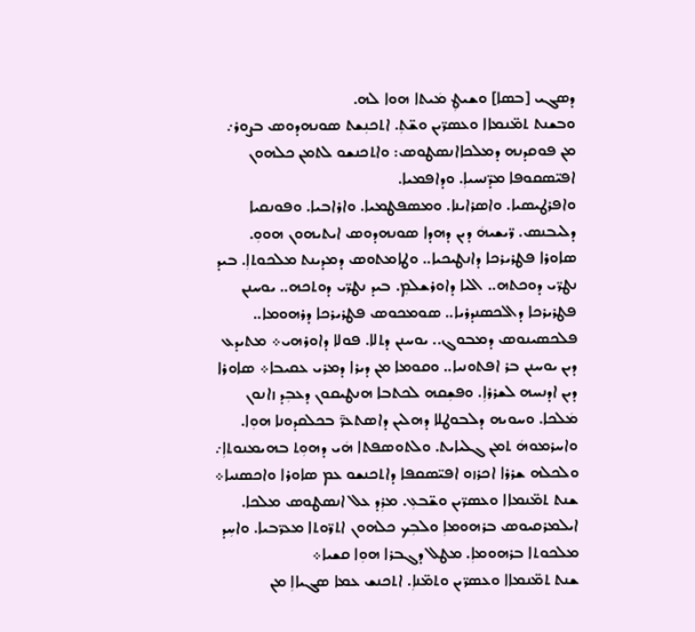ܕܣܓܝ [ܒܣܐ] ܘܫܝܛܼ ܡܿܝܬܐ ܗܘܐ ܠܗ.
ܘܒܫܢܬ ܬܡ̈ܢܡܐܐ ܘܥܣܪ̈ܝܢ ܘܫ̈ܬܼ. ܐܬܟܢܼܫܬ ܣܘܢܗܕܘܣ ܒܨܘܪ܇ ܡܢ ܦܘܩܕܢܗ ܕܡܠܟܐܐܢܣܛܘܣ: ܘܐܬܟܢܫܘ ܠܬܡܢ ܟܠܗܘܢ ܐܦܝ̈ܣܩܘܦܐ ܡܕ̈ܢܚܝܐܼ. ܘܕܐܦܡܝܐ.
ܘܐܦܪܛܝܣܝܐ. ܘܐܣܪܐܝܢܐ. ܘܡܣܦܛܡܝܐ. ܘܐܪܐܒܝܐ. ܘܦܘܢܩܝܐ ܕܠܝܒܢܣ. ܪ̈ܝܫܝܗܿ ܕܝܢ ܕܗܕܐ ܣܘܢܗܕܘܣ ܐܝܬܝܗܘܢ ܗܘܘܼ. ܣܐܘܪܐ ܦܛܪܝܪܟܐ ܕܐܢܛܝܟܝܐ.. ܘܛܐܡܬܘܣ ܕܡܕܝܢܬ ܡܠܟܘܬܐܼ. ܒܝܕ ܢܛܪ̈ܝ ܕܘܟܬܗ.. ܐܠܝܐ ܕܐܘܪܫܠܡܼ. ܒܝܕ ܢܛܪ̈ܝ ܕܘܬܟܗ.. ܝܘܚܢܢ ܦܛܪܝܪܟܐ ܕܐܠܟܣܢܕܪܝܐ.. ܣܘܡܟܘܣ ܦܛܪܝܪܟܐ ܕܪܗܘܡܐ.. ܦܠܟܣܝܢܘܣ ܕܡܒܘܓ.. ܝܘܚܢܢ ܕܬܠܐ. ܦܘܠܐ ܕܐܘܪܗܝ܀ ܡܬܝܕܥ ܕܝܢ ܝܘܚܢܢ ܒܪ ܐܦܬܘܢܝܐ.. ܘܩܘܡܐ ܡܢ ܕܝܪܐ ܕܡܪܝ ܥܩܝܒܐ܀ ܣܐܘܪܐ ܕܝܢ ܐܕܢܚܗ ܠܫܪܪܐܼ. ܘܦܫܼܩܗ ܠܟܬܒܐ ܗܢܛܝܩܘܢ ܕܥܒܼܕ ܙܐܢܘܢ ܡܿܠܟܐ. ܘܚܘܝܗ ܕܠܒܘܛܠܐ ܕܗܠܝܢ ܕܐܣܬܥܪ̈̄ ܒܟܠܩܕܘܢܐ ܗܘܼܐ. ܘܐܚܪܡܘܗܿ ܬܡܢ ܓܠܝܐܝܬ. ܘܠܬܘܣܦܬܐ ܗܿܝ ܕܗܘܼܬ ܒܗܝܡܢܘܬܐܼ܇ ܘܠܟܠܗ ܫܪܪܐ ܐܟܪܙܘ ܐܦܝ̈ܣܩܦܐ ܕܐܬܟܢܫܘ ܥܡ ܣܐܘܪܐ ܘܐܟܣܢܝܐ܀
ܫܢܬ ܬܡ̈ܢܡܐܐ ܘܥܣܪ̈ܝܢ ܘܫ̈ܒܥܼ. ܡܪܼܕ ܥܠ ܐܢܣܛܘܣ ܡܠܟܐ. ܐܝܠܡܪܩܝܘܣ ܒܪܗܘܡܐܼ ܘܠܒܼܟ ܟܠܗܘܢ ܐܬܪ̈ܘܬܐ ܡܥܪ̈ܒܝܐ. ܘܐܚܼܕ ܡܠܟܘܬܐ ܒܪܗܘܡܐܼ. ܡܛܠ ܕܓܒܪܐ ܗܘܼܐ ܩܫܝܐ܀
ܫܢܬ ܬܡ̈ܢܡܐܐ ܘܥܣܪ̈ܝܢ ܘܬܡ̈ܢܐܼ. ܐܬܟܢܫ ܥܡܐ ܣܓܝܐܐܼ ܡܢ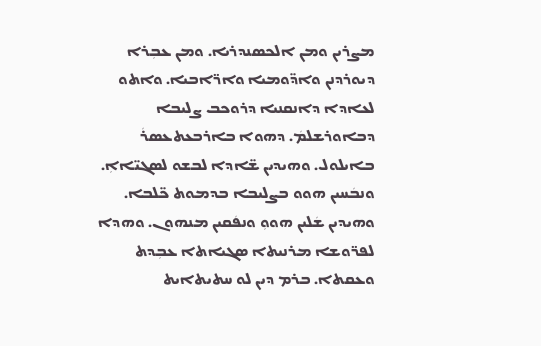ܡܨܪܝܢ ܘܡܢ ܐܠܟܣܢܕܪܝܐ. ܘܡܢ ܥܒܼܪܐ ܕܝܘܪܕܢܢ ܘܐܕ̈ܘܡܝܐ ܘܐܪ̈ܐܒܝܐ. ܘܐܬܘ ܠܥܐܕܐ ܕܐܢܩܢܝܐ ܕܪܘܟܒ ܨܠܝܒܐ ܕܒܐܘܪܫܠܡܿ. ܕܗܘܐ ܒܐܪܒܥܬܥܣܪܿ ܒܐܝܠܘܠ. ܘܗܝܕܝܢ ܫ̈ܐܕܐ ܠܒܫܘ ܠܣܓܝ̈ܐܐܼ. ܘܢܒܿܚܝܢ ܗܘܘ ܒܨܠܝܒܐ ܒܕܡܘܬ ܟ̈ܠܒܐ. ܘܗܝܕܝܢ ܫܿܠܝܢ ܗܘܘܼ ܘܢܦܿܩܝܢ ܡܢܗܘܢ. ܘܗܕܐ ܠܦܪ̈ܘܫܐ ܡܪܢܝܬܐ ܣܓܝܐܬܐ ܥܒܼܕܬ ܘܥܩܬܐ. ܒܪܡ ܕܝܢ ܠܘ ܚܬܝܬܐܝܬ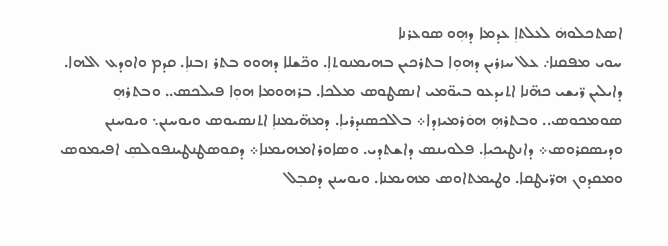ܐܣܬܟܠܘܗܿ ܠܥܠܬܐܼ ܥܕܡܐ ܕܗܼܘ ܣܘܥܪܢܐ
ܚܘܝ ܡܦܩܢܐ܇ ܥܠ ܚܙܪܝܢ ܕܗܘܼܐ ܒܬܪܟܝܢ ܒܗܝܡܢܘܬܐܼ. ܘܟ̈ܫܠܐ ܕܗܘܘ ܒܬܪ ܙܒܢܐܼ. ܩܕܡ ܘܐܘܕܥ ܐܠܗܐ.
ܕܐܝܠܝܢ ܪ̈ܝܫܝ ܟܗ̈ܢܐ ܐܬܝܕܥܘ ܒܝܘ̈ܡܝ ܐܢܣܛܘܣ ܡܠܟܐ. ܒܪܗܘܡܐ ܗܘܼܐ ܦܝܠܟܣ.. ܘܒܬܪܗܼ ܣܘܡܟܘܣ.. ܘܒܬܪܗܼ ܗܘܿܪܡܝܙܕܐ܀ ܒܐܠܟܣܢܕܪܝܐܼ. ܕܡܗ̈ܝܡܢܐܼ ܐܬܢܣܝܘܣ ܘܝܘܚܢܢ܆ ܘܝܘܚܢܢ ܘܕܝܣܩܪܘܣ܀ ܕܐܢܛܝܟܝܐܼ. ܦܠܘܝܢܣ ܕܐܫܬܕܝ. ܘܣܐܘܪܐܡܗܝܡܢܐ܀ ܕܩܘܣܛܢܛܝܢܦܘܠܣܼ ܐܦܝܡܘܣ ܘܡܩܕܘܢ ܗܪ̈ܝܛܩܐ. ܘܛܝܡܬܐܘܣ ܡܗܝܡܢܐ. ܘܝܘܚܢܢ ܕܩܒܼܠ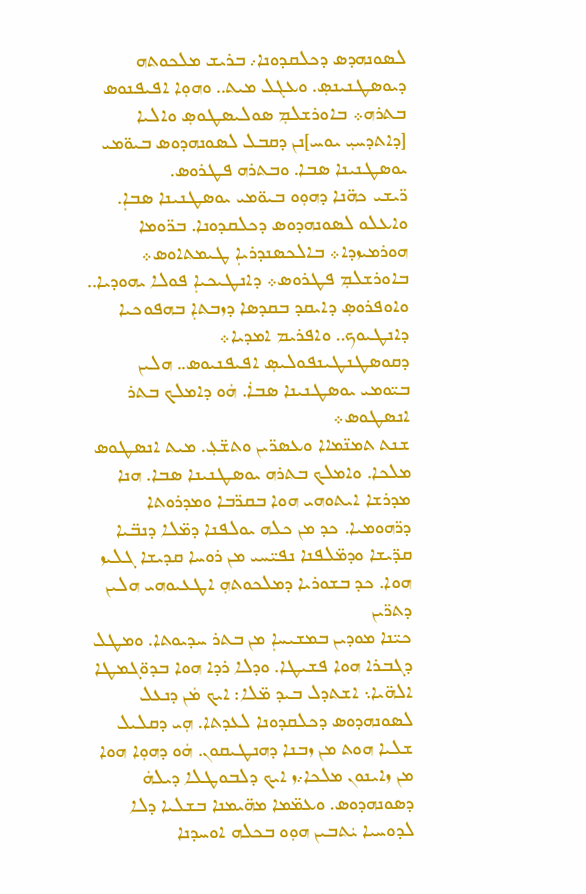ܠܣܘܢܗܕܣ ܕܟܠܩܕܘܢܐ܇ ܒܪܝܫ ܡܠܟܘܬܗ ܕܝܘܣܛܢܝܢܣܼ. ܘܥܓܠ ܡܝܬ.. ܘܗܘܼܐ ܐܦܝܦܢܘܣ ܒܬܪܗ܀ ܒܐܘܪܫܠܡܼ ܣܘܠܝܣܛܘܣܼ ܘܐܠܝܐ [ܕܐܬܕܚܝܼ ܝܘܚ]ܢܢ ܕܩܒܠ ܠܣܘܢܗܕܘܣ ܒܝܘ̈ܡܝ ܝܘܣܛܢܝܢܐ ܣܒܐ. ܘܒܬܪܗ ܦܛܪܘܣ.
ܪ̈ܝܫܝ ܟܗ̈ܢܐ ܕܗܘܼܘ ܒܝܘ̈ܡܝ ܝܘܣܛܢܝܢܐ ܣܒܐܼ. ܘܐܥܠܘ ܠܣܘܢܗܕܘܣ ܕܟܠܩܕܘܢܐ. ܒܪ̈ܘܡܐ ܗܘܪܡܝܙܕܐ܀ ܒܐܠܟܣܢܕܪܝܐܼ ܛܝܡܬܐܘܣ܀ ܒܐܘܪܫܠܡܼ ܦܛܪܘܣ܀ ܕܐܢܛܝܟܝܐܼ ܦܘܠܐ ܝܗܘܕܝܐ.. ܘܐܘܦܪܘܣܼ ܕܐܝܩܕ ܒܩܕܣܐ ܕܙܒܬܐܼ ܒܗܦܘܟܝܐ ܕܐܢܛܝܘܟ.. ܘܐܦܪܝܡ ܐܡܕܝܐ܀ ܕܩܘܣܛܢܛܝܢܦܘܠܝܣܼ ܐܦܝܦܢܝܘܣ.. ܗܠܝܢ ܒܝ̈ܘܡܝ ܝܘܣܛܢܝܢܐ ܣܒܐܿ. ܗܿܘ ܕܐܡܠܟ ܒܬܪ ܐܢܣܛܘܣ܀
ܫܢܬ ܬܡܢ̈ܡܐܐ ܘܥܣܪ̈ܝܢ ܘܬܫ̈ܥܼ. ܡܝܬ ܐܢܣܛܘܣ ܡܠܟܐ. ܘܐܡܠܟ ܒܬܪܗ ܝܘܣܛܢܝܢܐ ܣܒܐ. ܗܢܐ ܡܕܪܫܐ ܐܝܬܘܗܝ ܗܘܐ ܒܩܪ̈ܒܐ ܘܡܕܪܘܬܐ ܕܪ̈ܗܘܡܝܐ. ܟܕ ܡܢ ܟܠܗ ܝܘܠܦܢܐ ܕܡ̈ܠܐ ܕܢܒ̈ܝܐ ܩܕ̈ܝܫܐ ܘܕܡ̈ܠܦܢܐ ܢܦܝ̈ܚܝ ܡܢ ܪܘܚܐ ܩܕܝܫܐ ܓܠܝܙ ܗܘܐ. ܟܕ ܒܫܘܪܝܐ ܕܡܠܟܘܬܗܼ ܐܛܥܝܘܗܝ ܗܠܝܢ ܕܬܪ̈ܝܢ
ܟܝ̈ܢܐ ܡܘܕܝܢ ܒܡܫܝܚܐܼ ܡܢ ܒܬܪ ܚܕܝܘܬܐ. ܘܡܛܠ ܕܓܒܪܐ ܗܘܐ ܦܫܝܛܐ. ܘܕܠܐ ܪܕܐ ܗܘܐ ܒܕܘ̈ܓܡܛܐ ܐܠܗ̈ܝܐ܆ ܐܫܬܕܠ ܒܝܕ ܡ̈ܠܐ: ܐܝܟ ܡܿܢ ܕܢܥܠ ܠܣܘܢܗܕܘܣ ܕܟܠܩܕܘܢܐ ܠܥܕܬܐ. ܗܼܝ ܕܩܠܝܠ ܫܠܝܐ ܗܘܬ ܡܢ ܙܒܢܐ ܕܗܢܛܝܩܘܢ. ܗܿܘ ܕܗܘܼܐ ܗܘܐ ܡܢ ܙܐܝܢܘܢ ܡܠܟܐ܇ܙ ܐܝܟ ܕܠܒܘܛܠܐ ܕܝܠܗܿ ܕܣܘܢܗܕܘܣ. ܘܥܡ̈ܡܐ ܡܗ̈ܝܡܢܐ ܒܫܠܝܐ ܕܠܐ ܠܕܘܚܝܐ ܝܿܬܒܝܢ ܗܘܼܘ ܒܟܠܗ ܐܘܚܕܢܐ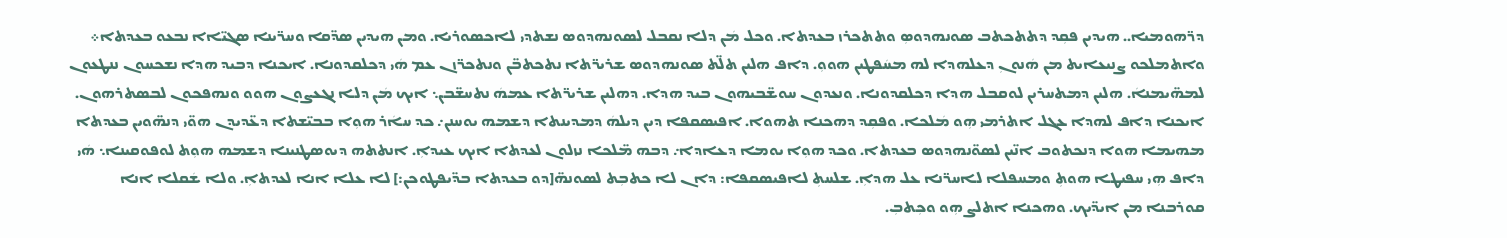ܕܪ̈ܗܘܡܝܐ.. ܗܝܕܝܢ ܦܩܼܕ ܕܬܬܟܬܒ ܣܘܢܗܕܘܣܼ ܘܬܬܟܪܙ ܒܥܕܬܐ. ܘܟܠ ܡܿܢ ܕܠܐ ܢܩܒܠ ܠܣܘܢܗܕܘܣ ܢܫܬܕܝ ܠܐܟܣܘܪܝܐ. ܘܡܢ ܗܝܕܝܢ ܣܕ̈ܩܐ ܘܚܪ̈ܝܢܐ ܣܓܝ̈ܐܐ ܢܒܥܘ ܒܥܕܬܐ܀ ܘܐܬܡܠܟܘ ܨܢܝܥܐܝܬ ܡܢ ܗܿܢܘܢܼ ܕܥܠܗܕܐ ܠܗ ܡܚܿܦܛܝܢ ܗܘܘܼ. ܕܐܦ ܗܠܝܢ ܬܠ̈ܬ ܣܘܢܗܕܘܣ ܫܪܝܪ̈ܬܐ ܢܬܟܬܒ̈ܢ ܘܢܬܟܪ̈ܙܢ ܥܡ ܗܿܝ ܕܟܠܩܕܘܢܐ. ܐܝܟܢܐ ܕܒܝܕ ܗܕܐ ܢܫܟܚܘܢ ܢܢܛܥܘܢ ܠܡܗ̈ܝܡܢܐܿ. ܗܠܝܢ ܕܡܬܚܪܝܢ ܠܘܩܒܠ ܗܕܐ ܕܟܠܩܕܘܢܐ. ܘܢܥܕܘܢ ܚܘܫ̈ܒܝܗܘܢ ܒܝܕ ܗܕܐ. ܕܗܠܝܢ ܫܪܝܪ̈ܬܐ ܥܡܗܿ ܢܬܚܫ̈ܒܢ܆ ܐܝܟ ܡܿܢ ܕܠܐ ܢܓܥܨܘܢ ܗܘܘ ܘܢܗܦܟܘܢ ܠܒܣܬܪܗܘܢ. ܐܝܟܢܐ ܕܐܦ ܠܗܕܐ ܥܓܠ ܐܬܪܡܝ ܗܼܘ ܡܿܠܟܐ. ܘܦܩܼܕ ܕܗܟܢܐ ܬܗܘܐ. ܐܦܝܣܩܦܐ ܕܝܢ ܕܝܠܗܿ ܕܡܕܝܢܬܐ ܕܫܡܗ ܝܘܚܢܢ܇ ܟܕ ܚܐܿܪ ܗܘܼܐ ܒܒܝ̈ܫܬܐ ܕܥ̈ܕܝܕܢ ܗܘ̈ܝ ܕܢܗ̈ܘܝܢ ܒܥܕܬܐ ܡܗܝܡܐ ܗܘܐ ܕܢܟܬܘܒ ܐܢ̈ܝܢ ܠܣܘ̈ܢܗܕܘܣ ܒܥܕܬܐ. ܘܟܕ ܗܘܼܐ ܝܘܡܐ ܕܥܐܕܐ܇ ܕܒܗ ܡ̈ܠܟܐ ܢܙܠܘܢ ܠܥܕܬܐ ܐܝܟ ܥܝܕܐܼ. ܐܢܬܬܗ ܕܝܘܣܛܢܝܢܐ ܕܫܡܗ ܗܘܼܬ ܠܘܦܘܩܝܢܐ܆ ܗܿܝ ܕܐܦ ܗܼܝ ܚܦܝܛܐ ܗܘܬܼ ܘܡܚܦܠܐ ܠܐܚܪ̈ܢܐ ܥܠ ܗܕܐܼ. ܫܠܚܬܼ ܠܐܦܝܣܩܦܐ: ܕܐܢ ܠܐ ܟܬܒܼܬ ܠܣܘܢܗ̈[ܕܘ ܒܥܕܬܐ ܒܕ̈ܝܦܛܘܟܢ:] ܠܐ ܥܠܐ ܐܢܐ ܠܥܕܬܐܼ. ܘܠܐ ܫܿܩܠܐ ܐܢܐ ܩܘܪܒܢܐ ܡܢ ܐܝܕ̈ܝܟ. ܘܗܟܢܐ ܐܬܠܨ ܗܼܘ ܘܟܼܬܒܼ.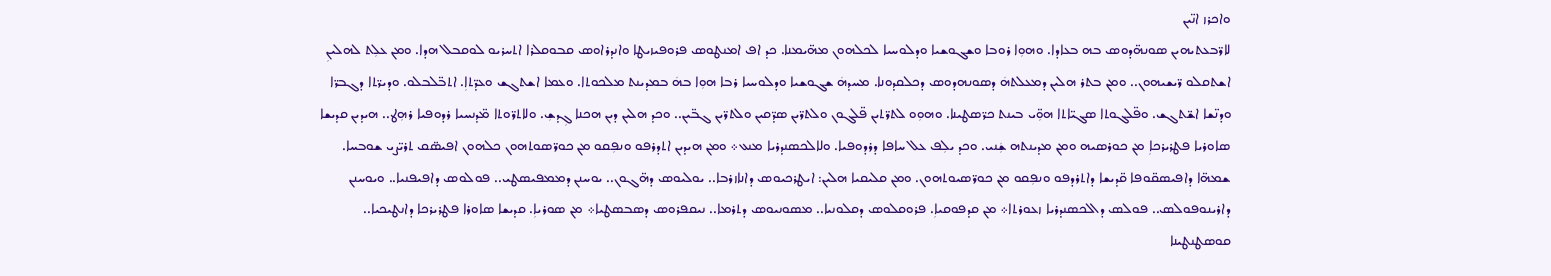ܘܐܟܪܙ ܐܢ̈ܝܢ
ܠܐܪ̈ܒܥܬܝܗܝܢ ܣܘܢܗ̈ܕܘܣ ܒܗ ܒܥܐܕܐ. ܘܗܘܼܐ ܪܘܒܐ ܘܫܓܘܫܝܐ ܘܕܠܘܚܝܐ ܠܟܠܗܘܢ ܡܗ̈ܝܡܢܐ. ܟܕ ܐܦ ܐܡܢܛܘܣ ܦܪܘܦܝܙܝܛܐ ܘܐܢܕܪܐܘܣ ܩܒܘܩܠܪܐ ܐܬܚܪܝܘ ܠܘܩܒܠ ܗܕܐ. ܘܡܢ ܥܠܼܬ ܠܗܠܝܢܼ ܐܫܬܩܠܘ ܪ̈ܝܫܝܗܘܢ.. ܘܡܢ ܒܬܪ ܗܠܝܢ ܕܡܥܠܬܗܿ ܕܣܘܢܗܕܘܣ ܕܟܠܩܕܘܢܐ. ܡܚܕܗܿ ܫܓܘܫܝܐ ܘܕܠܘܚܝܐ ܪܒܐ ܗܘܼܐ ܒܗܿ ܒܡܕܝܢܬ ܡܠܟܘܬܐ. ܘܥܡܐ ܐܫܬܓܫ ܘܥܕ̈ܬܐܼ. ܐܬܒ̈ܠܒܠܘ. ܘܕܝܪ̈ܬܐ ܕܓܒܪ̈ܐ ܘܕܢ̈ܫܐ ܐܫ̈ܬܓܫ. ܘܦ̈ܠܓܘܬܐ ܣܓܝ̈ܐܬܐ ܗܘܼ̈ܝ ܒܝܢܬ ܟܪ̈ܣܛܝܢܐ. ܘܗܘܼܘ ܠܬܪ̈ܬܝܢ ܦ̈ܠܓܘܢ ܘܠܬܪ̈ܝܢ ܣܕ̈ܩܝܢ ܘܠܬܪ̈ܝܢ ܓܒ̈ܝܢ.. ܘܟܕ ܗܠܝܢ ܕܝܢ ܗܟܢܐ ܓܼܕܫܼ. ܘܠܐܬܪ̈ܘܬܐ ܡ̈ܕܢܚܝܐ ܪܕܘܦܝܐ ܪܗܼܛ.. ܗܝܕܝܢ ܩܕܝܫܐ ܣܐܘܪܝܐ ܦܛܪܝܪܟܐܼ ܡܢ ܟܘܪܣܝܗ ܘܡܢ ܡܕܝܢܬܗ ܫܼܿܢܝ. ܘܟܕ ܝܠܼܦ ܥܠ ܚܐܦܐ ܕܪܕܘܦܝܐ. ܘܠܐܠܟܣܢܕܪܝܐ ܡܢܥ܀ ܘܡܢ ܗܝܕܝܢ ܐܬܕܪܦܘ ܘܢܦܼܩܘ ܡܢ ܟܘܪ̈ܣܘܬܗܘܢ ܟܠܗܘܢ ܐܦܝܣ̈ܩ ܬܪܝ̈ܨܝ ܫܘܒܚܐ.
ܫܡܗ̈ܐ ܕܐܦܝܣܩ̈ܘܦܐ ܩ̈ܕܝܫܐ ܕܐܬܪܕܦܘ ܘܢܦܼܩܘ ܡܢ ܟܘܪ̈ܣܝܘܬܗܘܢ. ܘܡܢ ܩܠܝܩܝܐ ܗܠܝܢ: ܐܝܛܪܟܝܘܣ ܕܐܢܐܙܪܒܐ.. ܝܘܠܝܘܣ ܕܗ̈ܓܘܢ.. ܝܘܚܢܢ ܕܡܡܦܝܣܛܝ.. ܦܘܠܘܣ ܕܐܦܝܦܢܝܐ.. ܘܝܘܚܢܢ ܕܐܪܝܢܘܦܘܠܣ.. ܦܘܠܣ ܕܐܠܟܣܢܕܪܝܐ ܙܥܘܪܬܐ܀ ܡܢ ܩܕܦܘܩܝܐܼ. ܦܪܘܩܠܘܣ ܕܩܠܘܢܝܐ.. ܡܣܘܢܝܘܣ ܕܬܪܡܐ.. ܢܝܩܦܪܘܣ ܕܣܒܣܛܝܐ܀ ܡܢ ܣܘܪܝܐܼ. ܩܕܝܫܐ ܣܐܘܪܐ ܦܛܪܝܪܟܐ ܕܐܢܛܝܟܝܐ.. ܩܘܣܛܢܛܝܢܐ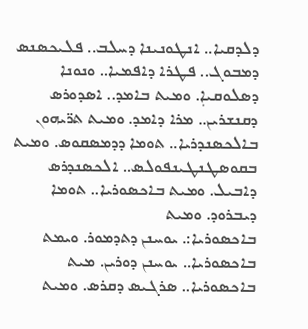ܕܠܕܩܝܐ.. ܐܢܛܘܢܝܢܐ ܕܚܠܒ.. ܦܠܝܟܣܢܣ ܕܡܒܘܓ.. ܦܛܪܐ ܕܐܦܡܝܐ.. ܘܢܘܢܐ ܕܣܠܘܩܝܐܼ. ܘܡܝܬ ܒܐܡܕ.. ܐܣܕܘܪܣ ܕܩܢܫܪܝܢ.. ܡܪܐ ܕܐܡܕ. ܘܡܝܬ ܬܪ̈ܝܗܘܢ ܒܐܠܟܣܢܕܪܝܐ.. ܬܘܡܐ ܕܕܡܣܩܘܣ. ܘܡܝܬ ܒܩܘܣܛܢܛܝܢܦܘܠܣ.. ܐܠܟܣܢܕܪܣ ܕܐܒܝܠ. ܘܡܝܬ ܒܐܟܣܘܪܝܐ.. ܬܘܡܐ ܕܝܒܪܘܕ. ܘܡܝܬ
ܒܐܟܣܘܪܝܐ:. ܝܘܚܢܢ ܕܬܕܡܘܪ. ܘܝܡܬ ܒܐܟܣܘܪܝܐ.. ܝܘܚܢܢ ܕܘܪܝܢ. ܡܝܬ ܒܐܟܣܘܪܝܐ.. ܣܪܓܝܣ ܕܩܪܣ. ܘܡܝܬ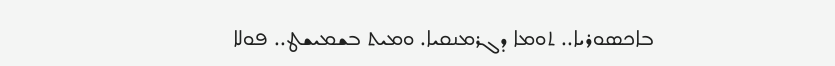ܒܐܟܣܘܪܝܐ.. ܬܘܡܐ ܕܓܪܡܢܩܝܐ. ܘܡܝܬ ܒܫܡܝܫܛ.. ܦܘܠܐ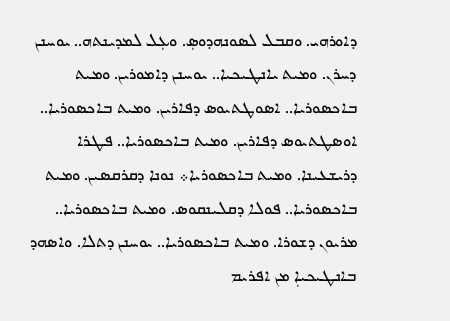ܕܐܘܪܗܝ. ܘܩܒܠ ܠܣܘܢܗܕܘܣܼ. ܘܥܼܠ ܠܡܕܝܢܬܗ.. ܝܘܚܢܢ ܕܚܪܢ. ܘܡܝܬ ܝܐܢܛܝܟܝܐ.. ܝܘܚܢܢ ܕܐܡܘܪܝܢ. ܘܡܝܬ ܒܐܟܣܘܪܝܐ.. ܐܣܘܛܬܝܘܣ ܕܦܐܪܝܢ. ܘܡܝܬ ܒܐܟܣܘܪܝܐ.. ܐܘܣܛܬܝܘܣ ܕܦܐܪܝܢ. ܘܡܝܬ ܒܐܟܣܘܪܝܐ.. ܦܛܪܐ ܕܪܝܫܥܝܢܐ. ܘܡܝܬ ܒܐܟܣܘܪܝܐ܀ ܢܘܢܐ ܕܩܪܩܣܝܢ. ܘܡܝܬ ܒܐܟܣܘܪܝܐ.. ܦܘܠܐ ܕܩܠܝܢܩܘܣ. ܘܡܝܬ ܒܐܟܣܘܪܝܐ.. ܡܪܝܘܢ ܕܫܘܪܐ. ܘܡܝܬ ܒܐܟܣܘܪܝܐ.. ܝܘܚܢܢ ܕܬܠܐ. ܘܐܣܗܕ ܒܐܢܛܝܟܝܐܼ ܡܢ ܐܦܪܝܡ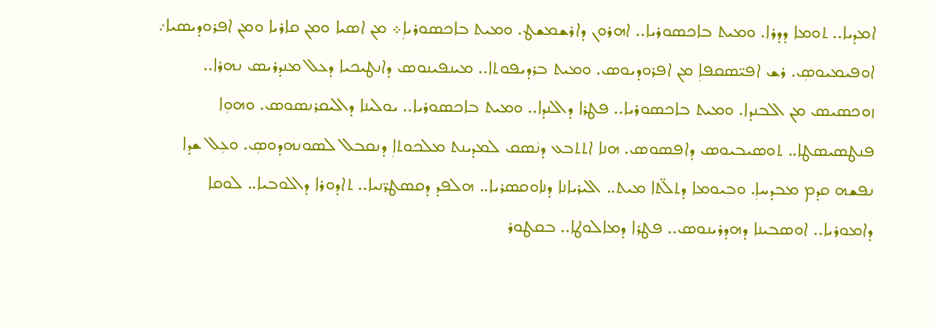ܐܡܕܝܐ.. ܬܘܡܐ ܕܕܪܐ. ܘܡܝܬ ܒܐܟܣܘܪܝܐ.. ܐܗܪܘܢ ܕܐܪܫܡܫܛ. ܘܡܝܬ ܒܐܟܣܘܪܝܐܼ܀ ܡܢ ܐܣܝܐ ܘܡܢ ܩܐܪܝܐ ܘܡܢ ܐܦܪܘܕܝܣܝܐ܇ ܐܘܦܝܡܝܘܣܼ. ܪܫ ܐܦܝ̈ܣܩܦܐܼ ܡܢ ܐܦܪܘܕܝܘܣ. ܘܡܝܬ ܒܪܕܝܦܘܬܐ.. ܡܝܢܦܝܢܘܣ ܕܐܢܛܝܟܝܐ ܕܥܠ ܡܢܕܪܝܣ ܢܗܪܐ.. ܙܘܟܣܝܣ ܡܢ ܐܠܒܢܕܐ. ܘܡܝܬ ܒܐܟܣܘܪܝܐ.. ܦܛܪܐ ܕܐܠܢܕܐ.. ܘܡܝܬ ܒܐܟܣܘܪܝܐ.. ܝܘܠܝܢܐ ܕܐܠܝܩܪܢܣܘܣ. ܘܗܘܼܐ ܦܢܛܣܝܣܛܐ.. ܬܘܣܝܒܝܘܣ ܕܐܦܣܘܣ. ܗܢܐ ܐܬܬܒܥ ܕܢܿܣܩ ܠܡܕܝܢܬ ܡܠܟܘܬܐܼ ܕܢܩܒܠ ܠܣܘܢܗܕܘܣܼ. ܘܥܼܠ ܫܕܐ ܢܦܫܗ ܩܕܡ ܡܒܕܚܐܼ. ܘܒܝܘܡܐ ܕܬܠ̈ܬܐ ܡܝܬ.. ܐܠܝܪܝܐܢܐ ܕܢܐܘܩܣܪܝܐ.. ܗܠܦܕ ܕܩܣܛܪ̈ܢܝܐ.. ܬܐܕܘܪܐ ܕܐܠܘܒܝܐ.. ܠܘܩܐ ܕܐܡܘܪܝܐ.. ܐܘܣܒܝܢܐ ܕܗܕܪܝܢܘܣ.. ܦܛܪܐ ܕܡܐܠܘܛܐ.. ܒܩܛܘܪ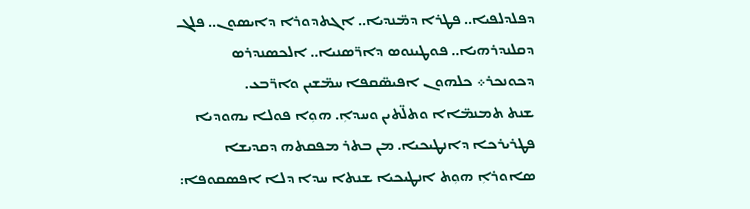ܕܦܠܕܠܦܝܐ.. ܦܛܪܐ ܕܡ̈ܢܕܝܐ.. ܐܓܬܕܘܪܐ ܕܐܝܣܘܢ.. ܦܠܓ ܕܩܠܢܕܪܗܝܐ.. ܦܘܛܝܢܘܣ ܕܐܪ̈ܣܢܝܐ.. ܐܠܟܣܢܕܪܣ ܕܟܘܢܟܪ܀ ܟܠܗܘܢ ܐܦܝܣ̈ܩܦܐ ܚܡ̈ܫܝܢ ܘܐܪ̈ܒܥ.
ܫܢܬ ܬܡܢܡ̈ܐܐ ܘܬܠ̈ܬܝܢ ܘܚܕܐܼ. ܗܘܼܐ ܦܘܠܐ ܝܗܘܕܝܐ ܦܛܪܝܪܟܐ ܕܐܢܛܝܟܝܐ. ܡܢ ܒܬܪ ܡܦܩܬܗ ܕܩܕܝܫܐ ܣܐܘܪܐܼ ܗܘܼܬ ܐܢܛܝܟܝܐ ܫܢܬܐ ܚܕܐ ܕܠܐ ܐܦܣܩܘܦܐ: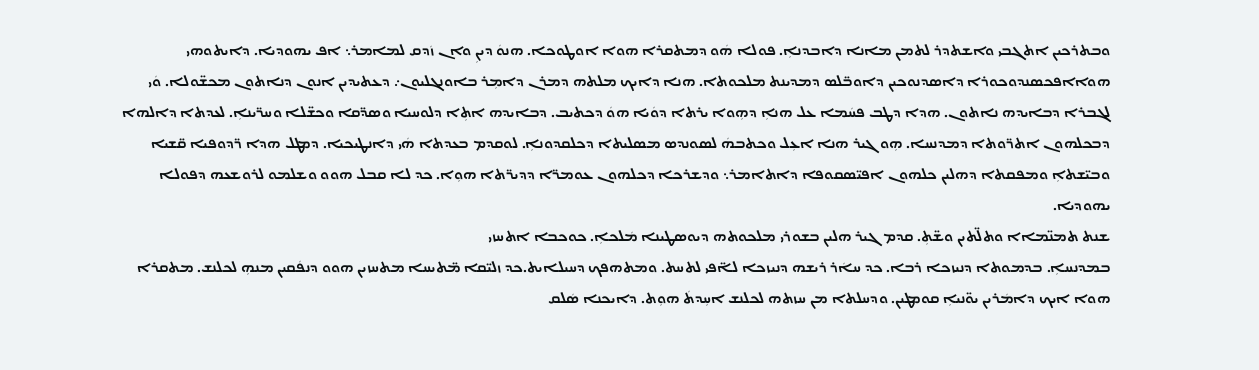ܘܒܬܪܟܝܢ ܐܬܓܒܝ ܘܐܫܬܕܪ ܠܬܡܢ ܡܐܢܐ ܕܐܒܕܢܐܼ. ܦܘܠܐ ܗܿܘ ܕܡܬܩܪܐ ܗܘܐ ܐܘܛܘܟܐ. ܗܢܘܿ ܕܝܢܼ ܘܐܢ ܙܿܕܩ ܠܡܐܡܪ܆ ܐܦ ܝܗܘܕܝܐ. ܕܐܝܬܘܗܝ ܗܘܐܐܦܟܣܢܕܘܟܘܪܐ ܕܐܣܕܢܘܟܝܢ ܕܐܘܒ̈ܠܣ ܕܡܕܝܢܬ ܡܠܟܘܬܐ. ܗܢܐ ܕܐܝܟ ܡܠܬܗ ܕܡܪܢ ܕܐܡܼܪ ܒܐܘܢܓܠܝܘܢ܇ ܕܥܬܝܕܝܢ ܐܢܘܢ ܕܢܐܬܘܢ ܡܟܫ̈ܘܠܐ. ܘܿܝ ܠܓܒܪܐ ܕܒܐܝܕܗ ܢܐܬܘܢ. ܗܕܐ ܕܛܒ ܦܚܿܡܐ ܥܠ ܗܢܐܼ ܕܗܼܘܐ ܝܪܬܐ ܕܘܿܝܐ ܗܘܿ ܕܟܬܝܒ. ܕܒܐܝܕܗ ܐܬܼܐ ܕܠܘܚܝܐ ܘܣܕ̈ܩܐ ܘܟܫ̈ܠܐ ܘܚܪ̈ܝܢܐܼ. ܠܥܕܬܐ ܕܐܠܗܐ ܕܒܟܠܗܘܢ ܐܬܪ̈ܘܬܐ ܕܡܕܢܚܐ. ܗܼܘ ܓܝܪ ܗܢܐ ܐܥܼܠ ܘܟܬܒܗܿ ܠܣܘܢܕܣ ܡܣܠܝܬܐ ܕܟܠܩܕܘܢܐܼ. ܠܘܩܕܡ ܒܥܕܬܐ ܗܿܝ ܕܐܢܛܝܟܝܐ. ܕܡܛܠ ܗܕܐ ܪ̈ܕܘܦܝܐ ܩ̈ܫܝܐ ܘܒܝ̈ܫܬܐܼ ܘܡܦܩܬܐ ܕܗܠܝܢ ܟܠܗܘܢ ܐܦܝ̈ܣܩܘܦܐ ܕܐܬܐܡܪ܆ ܘܕܫܪܟܐ ܕܟܠܗܘܢ ܥܘܡܪ̈ܐ ܕܕܝܪ̈ܬܐ ܗܘܼܐ. ܟܕ ܠܐ ܩܒܠ ܗܘܘ ܘܫܠܡܘ ܠܪܘܫܥܗ ܕܦܘܠܐ ܝܗܘܕܝܐ.
ܫܢܬ ܬܡܢ̈ܡܐܐ ܘܬܠ̈ܬܝܢ ܘܫ̈ܬܼ. ܩܕܡ ܓܝܪ ܗܠܝܢ ܒܫܘܪܝ ܡܠܟܘܬܗ ܕܝܘܣܛܝܢܐ ܡܿܠܟܐܼ. ܟܘܟܒܐ ܐܬܚܙܝ
ܒܡܕܢܚܐܼ. ܒܕܡܘܬܐ ܕܢܝܙܟܐ ܪܒܐ. ܟܕ ܚܐܿܪ ܪܝܫܗ ܕܢܝܙܟܐ ܠܐ̈ܦܝ ܠܬܚܬ. ܘܡܬܗܦܟ ܕܚܝܠܐܝܬ.ܟܕ ܙܠܝ̈ܩܐ ܡ̈ܬܝܚܐ ܡܬܚܙܝܢ ܗܘܘ ܕܢܦܿܩܝܢ ܡܢܗܼ ܠܟܠܢܫ. ܡܬܩܪܐ ܗܘܐ ܐܝܟ ܕܐܡܿܪܝܢ ܝܘ̈ܢܝܐܼ ܩܘܡܛܝܢ. ܘܕܚܠܬܐ ܡܢ ܚܙܬܗ ܠܟܠܢܫ ܐܚܼܕܬܿ ܗܘܼܬ. ܕܐܝܟܢܐ ܣܿܠܩ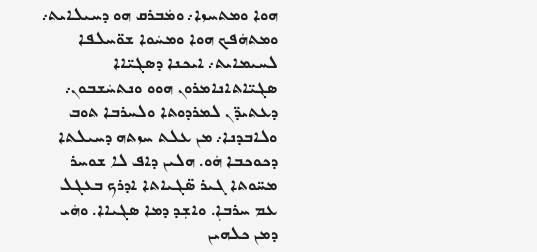ܗܘܐ ܘܡܬܚܙܐ܇ ܘܡܿܒܪܩ ܗܘ ܕܚܝܠܐܝܬ܇ ܘܡܬܗܿܦܟ ܗܘܐ ܘܡܚܿܘܐ ܫܘ̈ܚܠܦܐ ܠܚܝܡܐܝܬ܇ ܐܝܟܢܐ ܕܣܓܝ̈ܐܐ ܣܓܝ̈ܐܬܐܢܐܡܪܘܢ ܗܘܘ ܘܢܬܚܿܫܒܘܢ܇ ܕܥܬܝܕ̈ܢ ܠܡܪܕܘܬܐ ܘܠܚܪܒܐ ܬܘܒ ܘܠܐܒܕܢܐ܇ ܡܢ ܥܠܬ ܚܙܬܗ ܕܚܝܠܬܐ ܕܟܘܟܒܐ ܗܿܘ. ܗܠܝܢ ܕܐܦ ܠܐ ܫܘܚܪ ܡܚ̈ܘܬܐ ܓܝܪ ܣ̈ܓܝܐܬܐ ܐܕܪܟ ܒܥܓܠ ܥܡ ܚܪܒܐܼ. ܘܐܫܼܕ ܕܡܐ ܣܓܝܐܐ. ܘܗܿܝ ܕܡܢ ܟܠܗܝܢ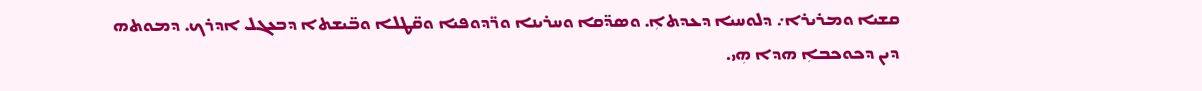ܩܫܝܐ ܘܡܪܝܪܐ܇ ܕܠܘܚܝܐ ܕܥܕܬܐܼ. ܘܣܕ̈ܩܐ ܘܚܪܝܢܐ ܘܪ̈ܕܘܦܝܐ ܘܩ̈ܛܠܐ ܘܒ̈ܝܫܬܐ ܕܒܥܓܠ ܐܕܪܟ. ܕܡܘܬܗ ܕܝܢ ܕܟܘܟܒܐܼ ܗܕܐ ܗܼܝ.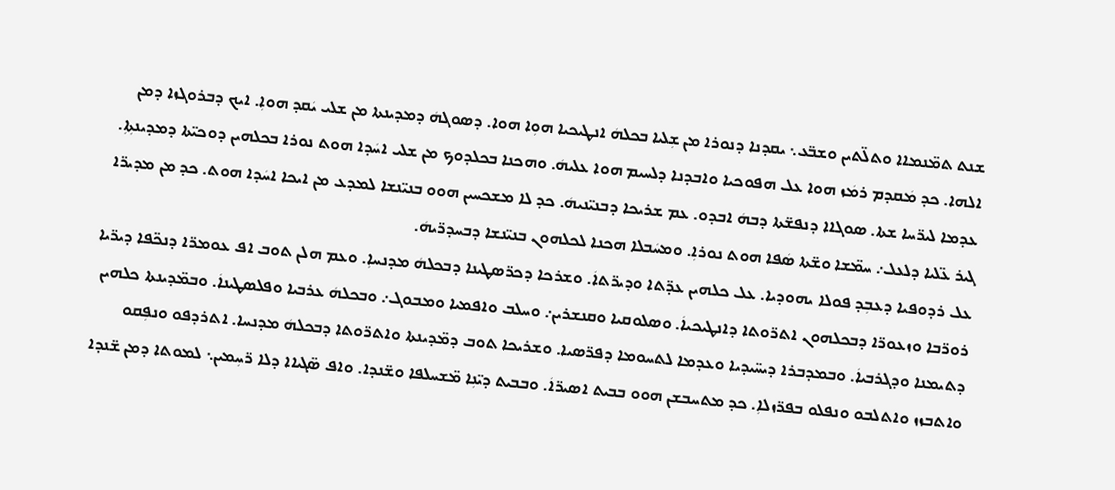ܫܢܬ ܬܡ̈ܢܡܐܐ ܘܬܠ̈ܬܝܢ ܘܫܒ̈ܥ܆ ܝܩܕܢܐ ܕܢܘܪܐ ܡܢ ܫܼܠܝܐ ܒܟܠܗܿ ܐܢܛܝܟܝܐ ܗܘܼܐ ܗܘܐ. ܕܣܘܓܗܿ ܕܡܕܝܢܬܐ ܡܢ ܫܠܝ ܝܿܩܕ ܗܘܐܼ. ܐܝܟ ܕܒܪܘܓܙܐ ܕܡܢ ܐܠܗܐ. ܟܕ ܡܿܩܕܡ ܪܡܿܙ ܗܘܐ ܥܠ ܗܦܘܟܝܐ ܘܐܒܕܢܐ ܕܠܚܝܡ ܗܘܐ ܥܠܝܗܿ. ܘܗܟܢܐ ܒܟܠܕܘܟ ܡܢ ܫܠܝ ܐܚܿܕܐ ܗܘܬ ܢܘܪܐ ܒܟܠܗܝܢ ܕܘܟܝ̈ܬܐ ܕܡܕܝܢܬܼܐܼ. ܥܕܡܐ ܠܝܪ̈ܚܐ ܫܬܐ. ܣܘܓܐܐ ܕܢܦܫ̈ܬܐ ܕܒܗܿ ܐܒܕܘ. ܥܡ ܫܪܝܟܐ ܕܒܢܝ̈ܢܝܗܿ. ܟܕ ܠܐ ܡܫܟܚܝܢ ܗܘܘ ܒܢܝ̈ܢܫܐ ܠܡܕܥ ܡܢ ܐܝܟܐ ܐܚܿܕܐ ܗܘܬ. ܟܕ ܡܢ ܡܕܝܪ̈ܐ ܓܝܪ ܥ̈ܠܝܐ ܕܠܥܠ܇ ܚܡ̈ܫܐ ܘܫ̈ܬܐ ܣܿܦܐ ܗܘܬ ܢܘܪܐܼ. ܘܡܚܿܒܠܐ ܗܟܢܐ ܠܟܠܗܘܢ ܒܢܝ̈ܢܫܐ ܕܒܚܕܪ̈ܝܗܿ.
ܥܠ ܪܕܘܦܝܐ ܕܥܒܼܕ ܦܘܠܐ ܝܗܘܕܝܐ. ܥܠ ܟܠܗܝܢ ܥܕ̈ܬܐ ܘܕܝܪ̈ܬܐܿ. ܘܫܪܟܐ ܕܟܪ̈ܣܛܝܢܐ ܕܒܟܠܗܿ ܡܕܢܚܐܼ. ܘܥܡ ܗܠܢ ܬܘܒ ܐܦ ܥܘܡܪ̈ܐ ܕܢܟ̈ܦܐ ܕܝܪ̈ܝܐ ܪܘܪ̈ܒܐ ܘܙܥܘܪ̈ܐ ܕܒܟܠܗܘܢ ܐܬܪ̈ܘܬܐ ܕܐܢܛܝܟܝܐܿ. ܘܣܠܘܩܝܐ ܘܩܢܫܪܝܢ܇ ܘܚܠܒ ܘܐܦܡܝܐ ܘܡܒܘܓ܇ ܘܒܟܠܗܿ ܥܪܒܝܐ ܘܦܠܣܛܝܢܐܿ. ܘܒܡ̈ܕܝܢܬܐ ܟܠܗܝܢ ܕܬܝܡܢܐ ܘܕܓܪܒܝܐܿ. ܘܒܡܕܒܪܐ ܕܝܚ̈ܝܕܝܐ ܘܥܕܡܐ ܠܬܚܘܡܐ ܕܦܪ̈ܣܝܐ. ܘܫܪܝܟܐ ܬܘܒ ܕܡ̈ܕܝܢܬܐ ܘܐܬܪ̈ܘܬܐ ܕܒܟܠܗܿ ܡܕܢܚܐ. ܐܬܪܕܦܘ ܘܢܦܼܩܘ ܘܐܬܒܙܙ ܘܐܬܠܒܘ ܘܢܦܠܘ ܒܦܪ̈ܙܠܐܼ. ܟܕ ܡܬܚܒܫܢ ܗܘܘ ܒܒܝܬ ܐܣܝܪ̈ܐܿ. ܘܒܒܝܬ ܕܝ̈ܢܼܐ ܡ̈ܫܚܠܦܐ ܘܫ̈ܢܕܐ. ܘܐܦ ܣ̈ܓܝܐܐ ܕܠܐ ܪ̈ܚܼܡܝܢ܆ ܠܡܘܬܐ ܕܡܢ ܫ̈ܢܕܐ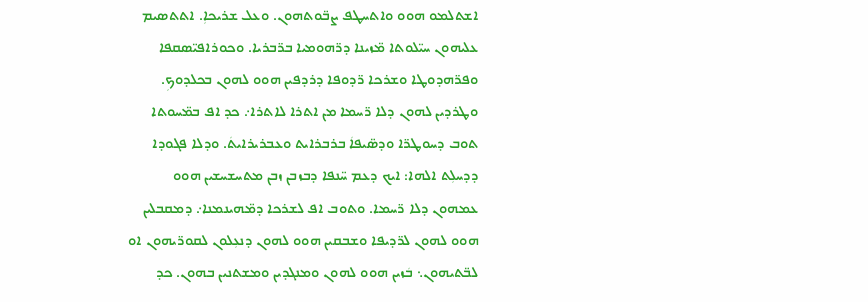ܐܫܬܠܡܘ ܗܘܘ ܘܐܬܚܛܦ ܨܒ̈ܘܬܗܘܢ. ܘܥܠ ܫܪܝܟܐܼ. ܐܬܬܣܝܡ ܥܠܝܗܘܢ ܚܝ̈ܠܘܬܐ ܡ̈ܙܝܢܐ ܕܪ̈ܗܘܡܝܐ ܒܪ̈ܒܪܝܐ. ܘܟܘܪܐܦܝ̈ܣܩܦܐ ܘܦܪ̈ܗܕܘܛܐ ܘܫܪܟܐ ܪ̈ܕܘܦܐ ܕܪܕܦܝܢ ܗܘܘ ܠܗܘܢ ܒܟܠܕܘܟܼ. ܘܛܪܕܝܢ ܠܗܘܢ ܕܠܐ ܪ̈ܚܡܐ ܡܢ ܐܬܪܐ ܠܐܬܪܐ܇ ܟܕ ܐܦ ܒܡ̈ܚܘܬܐ ܬܘܒ ܕܚܘܛܪ̈ܐ ܘܕܣ̈ܝܦܐܿ ܒܪܒܪܐܝܬ ܘܥܒܪܝܪܐܝܬܿ. ܘܕܠܐ ܦܓܘܕܐ ܕܕܚܠܼܬ ܐܠܗܐ: ܐܝܟ ܕܥܡ ܚ̈ܢܦܐ ܕܒܙܒܢ ܙܒܢ ܡܬܚܫܚܫܝܢ ܗܘܘ ܥܡܗܘܢ ܕܠܐ ܪ̈ܚܡܐ. ܘܬܘܒ ܐܦ ܠܫܪܟܐ ܕܡ̈ܗܝܢܡܢܐ܇ ܕܡܩܒܠܝܢ ܗܘܘ ܠܗܘܢ ܠܪ̈ܕܝܦܐ ܘܫܒܩܝܢ ܗܘܘ ܠܗܘܢ ܕܢܥܼܠܘܢ ܠܩܘܪ̈ܝܗܘܢ ܐܘ ܠܒ̈ܬܝܗܘܢ܆ ܒܿܙܝܢ ܗܘܘ ܠܗܘܢ ܘܡܢܓܕܝܢ ܘܡܫܬܢܝܢ ܒܗܘܢ. ܟܕ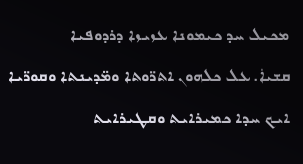ܡܟܝܠ ܚܕ ܟܝܡܘܢܐ ܥܙܝܙܐ ܕܪܕܘܦܝܐ
ܩܫܝܐܿ. ܥܠ ܟܠܗܘܢ ܐܬܪ̈ܘܬܐ ܘܡ̈ܕܝܢܬܐ ܘܩܘܪ̈ܝܐ ܐܝܟ ܚܕܐ ܟܡܝܪܐܝܬ ܘܩܛܝܪܐܝܬ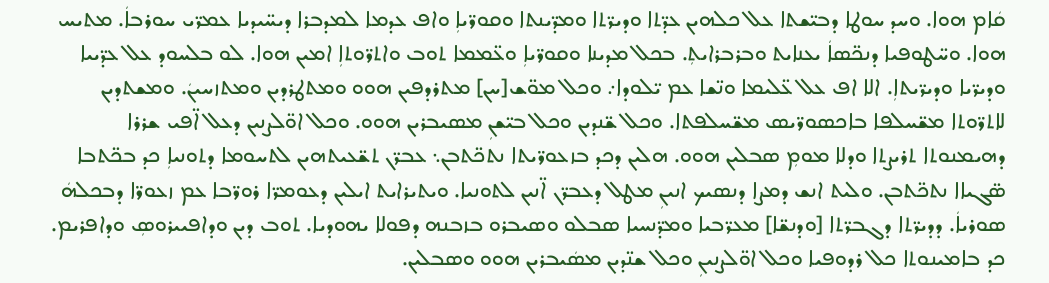ܩܿܐܡ ܗܘܐ. ܘܚܕ ܚܘܛܐ ܕܒܝ̈ܫܬܐ ܥܠ ܟܠܗܝܢ ܥܕ̈ܬܐ ܘܕܝܪ̈ܬܐ ܘܡܕ̈ܝܢܬܐ ܘܩܘܪ̈ܝܐܼ ܘܐܦ ܥܕܡܐ ܠܡܕܒܪܐ ܕܝܚ̈ܝܕܝܐ ܥܡܪ̈ܝ ܚܘܪܒܐܿ. ܡܬܝܚ ܗܘܐ. ܘܚ̈ܛܘܦܝܐ ܕܢܟ̈ܣܐܿ ܝܥܢܐܝܬ ܘܒܪܒܪܐܝܬܼ. ܒܟܠ ܡܕܝܢܐ ܘܩܘܪ̈ܝܐܼ ܘܥ̈ܡܡܐ ܬܘܒ ܘܐܬܪ̈ܘܬܐܼ ܐܡܝܢ ܗܘܐ. ܠܘ ܒܠܚܘܕ ܥܠ ܥܕ̈ܝܝܐ ܘܕܝܪ̈ܝܐ ܘܕܝܪ̈ܝܬܐܼ. ܐܠܐ ܐܦ ܥܠ ܥ̈ܠܝܡܐ ܘܢ̈ܫܐ ܥܡ ܝ̈ܠܘܕܐ܇ ܘܟܠ ܡܘ̈ܫ[ܚܢ] ܡܬܪܕܦܝܢ ܗܘܘ ܘܡܬܛܪܕܝܢ ܘܡܬܙܚܝܢܿ. ܘܡܫܬܕܝܢ ܠܐܬܪ̈ܘܬܐ ܡܫ̈ܚܠܦܐ ܒܐܟܣܘܪ̈ܝܣ ܡܫ̈ܚܠܦܬܐ. ܘܟܠ ܫ̈ܢܕܝܢ ܘܟܠ ܒܝ̈ܫܢܼ ܡܣܝܒܪܝܢ ܗܘܘ. ܘܟܠ ܐܘ̈ܠܨܢܝܢ ܕܥܠ ܐ̈ܦܝ ܫܪܪܐ ܕܗܝܡܢܘܬܐ ܬܪܝܨܬܐ ܘܕܠܐ ܡܘܡܼ ܣܒܠܝܢ ܗܘܘ. ܗܠܝܢ ܕܟܕ ܒܙܥܘܪ̈ܝܬܐ ܢܬܟ̈ܬܒܢ܆ ܥܒܪ̈ܢ ܬܫ̈ܥܝܬܗܝܢ ܠܬܚܘܡܐ ܕܬܘܢܝܐܼ ܟܕ ܒܟ̈ܬܒܐ ܣ̈ܓܝܐܐ ܢܬܟ̈ܬܒܢ. ܘܠܝܬ ܐܢܫ ܕܡܨܐ ܕܢܣܝܟ ܐܢܝܢܼ ܡܛܠ ܕܥܒܪ̈ܢ ܐ̈ܢܝܢ ܠܬܘܢܝܐ. ܘܝܬܝܪܐܝܬ ܐܝܠܝܢ ܕܥܘܡܪ̈ܐ ܪܘܪ̈ܒܐ ܥܡ ܙܥܘܪ̈ܐ ܕܒܟܠܗܿ ܣܘܪܝܐܿ. ܕܕܝܪ̈ܬܐ ܕܓܒܪ̈ܬܐ [ܘܕܢܫ̈ܐ] ܡܥܪ̈ܒܝܐ ܘܡܕ̈ܢܚܝܐ ܣܒܠܘ ܘܣܝܒܪܘ ܒܙܒܢܗ ܕܦܘܠܐ ܝܗܘܕܝܐ. ܬܘܒ ܕܝܢ ܘܕܐܦܝܝܪܘܣܼ ܘܕܐܦܪܝܡ. ܟܕ ܒܐܡܝܢܘܬܐ ܟܠ ܪܕܘܦܝܐ ܘܟܠ ܐܘ̈ܠܨܢܝܢܼ ܘܟܠ ܫܢ̈ܕܝܢ ܡܣܿܝܒܪܝܢ ܗܘܘ ܘܣܒܠܝܢ.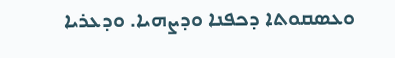ܘܥܣܩܘܬܐ ܕܟܦܢܐ ܘܕܨܗܝܐ. ܘܕܥܪܝܐ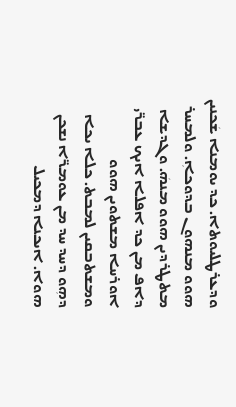ܘܕܥܪܛܠܝܘܬܐ. ܟܕ ܝܘܡܢܐ ܫܿܟܢܝܢ ܗܘܘ ܡܢܗܘܢ ܒܕܘܟܐܼ. ܘܠܡܚܪ ܡܬܛܪܕܝܢ ܗܘܘ ܡܢܗܿ. ܘܓܕܫܐ ܕܐܦ ܡܢ ܟܕ ܐܦܠܐ ܐܝܟ ܥܒܪ̈ܝ
ܐܘܪܚܐ ܡܫܬܘܝܢ ܗܘܘ ܘܡܫܬܒܩܝܢ ܠܡܒܬ. ܟܠܐ ܝܟܐ ܕܗܼܘ ܕܚܕ ܚܕ ܡܢ ܥܘܡܪ̈ܐ ܢܫܟܢ ܗܘܐ. ܐܝܟܢܐ ܕܡܟܝܠ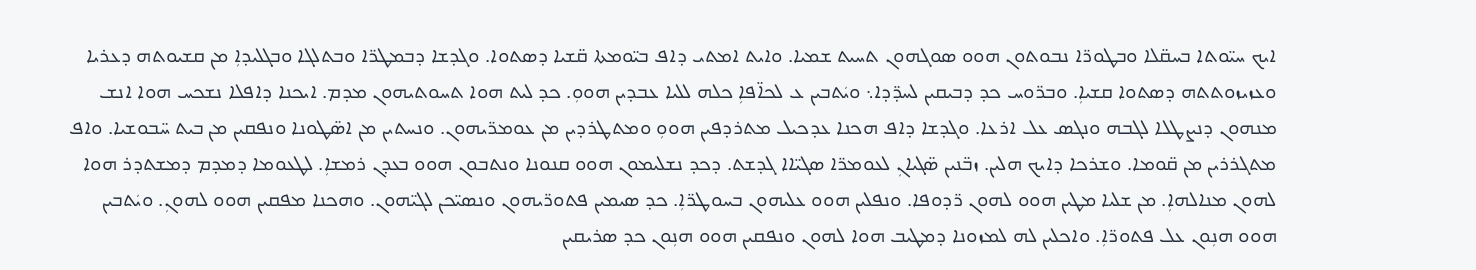ܐܝܟ ܚܝ̈ܘܬܐ ܒܚܩ̈ܠܐ ܘܒܛܘܪ̈ܐ ܢܒܘܬܘܢ ܗܘܘ ܣܘܓܗܘܢ ܬܚܝܬ ܫܡܝܐ. ܘܐܝܬ ܐܡܬܝ ܕܐܦ ܒܝ̈ܘܡܬܐ ܩ̈ܫܝܐ ܕܣܬܘܐ. ܘܓܕܫܐ ܕܒܡܛܪ̈ܐ ܘܒܬܠܓܐ ܘܒܓܠܝܕܐܼ ܡܢ ܩܫܝܘܬܗ ܕܥܪܝܐ ܘܥܙܝܙܘܬܬܗ ܕܣܬܘܐ ܩܫܝܐܼ. ܘܒܪ̈ܘܚ ܟܕ ܕܒܝܩܝܢ ܠܚܕ̈ܕܐ܆ ܘܝܿܬܒܝܢ ܥ ܠܟܐ̈ܦܐܼ ܟܠܗ ܠܠܝܐ ܥܒܕܝܢ ܗܘܘܼ. ܟܕ ܠܝܬ ܗܘܐ ܬܚܘܬܝܗܘܢ ܡܕܡ. ܐܝܟܢܐ ܕܐܦܠܐ ܢܫܟܚ ܗܘܐ ܐܢܫ ܡܢܗܘܢ ܕܢܨܛܠܐ ܠܓܒܗ ܘܢܓܣ ܥܠ ܐܪܥܐ. ܘܓܕܫܐ ܕܐܦ ܗܟܢܐ ܥܕܟܝܠ ܡܬܪܕܦܝܢ ܗܘܘܼ ܘܡܬܛܪܕܝܢ ܡܢ ܥܘܡܪ̈ܝܗܘܢ. ܘܢܚܬܝܢ ܡܢ ܐܣ̈ܛܘܢܐ ܘܢܦܩܝܢ ܡܢ ܒܝܬ ܚ̈ܒܘܫܝܐ. ܘܐܦ ܡܬܓܪܪܝܢ ܡܢ ܩ̈ܘܡܐ. ܘܫܪܟܐ ܕܐܝܟ ܗܠܝܢ. ܙܒ̈ܢܝܢ ܣ̈ܓܝܐܢܼ ܠܥܘܡܪ̈ܐ ܣܓܝ̈ܐܐ ܓܕܫܬ. ܕܟܕ ܢܫܠܝܡܘܢ ܗܘܘ ܩܢܘܢܐ ܘܢܬܒܘܢ ܗܘܘ ܒܥܕܢ ܪܡܫܐܼ. ܠܛܥܘܡܐ ܕܡܕܡ ܕܡܫܬܕܪ ܗܘܐ ܠܗܘܢ ܡܢܐܠܗܐܼ. ܡܢ ܫܠܝܐ ܡܛܝܢ ܗܘܘ ܠܗܘܢ ܪ̈ܕܘܦܐ. ܘܢܦܠܝܢ ܗܘܘ ܥܠܝܗܘܢ ܒܚܘܛܪ̈ܐܼ. ܟܕ ܣܝܡܝܢ ܦܬܘܪ̈ܝܗܘܢ ܘܢܣܝ̈ܟܢ ܠܓܝ̈ܗܘܢ. ܘܗܟܢܐ ܡܦܩܝܢ ܗܘܘ ܠܗܘܢܼ. ܘܝܿܬܒܝܢ ܗܘܘ ܗܢܼܘܢ ܥܠ ܦܬܘܪ̈ܐܼ. ܘܐܟܠܝܢ ܠܗ ܠܡܙܘܢܐ ܕܡܛܝܒ ܗܘܐ ܠܗܘܢ ܘܢܦܩܝܢ ܗܘܘ ܗܢܼܘܢ ܟܕ ܣܪܝܩܝܢ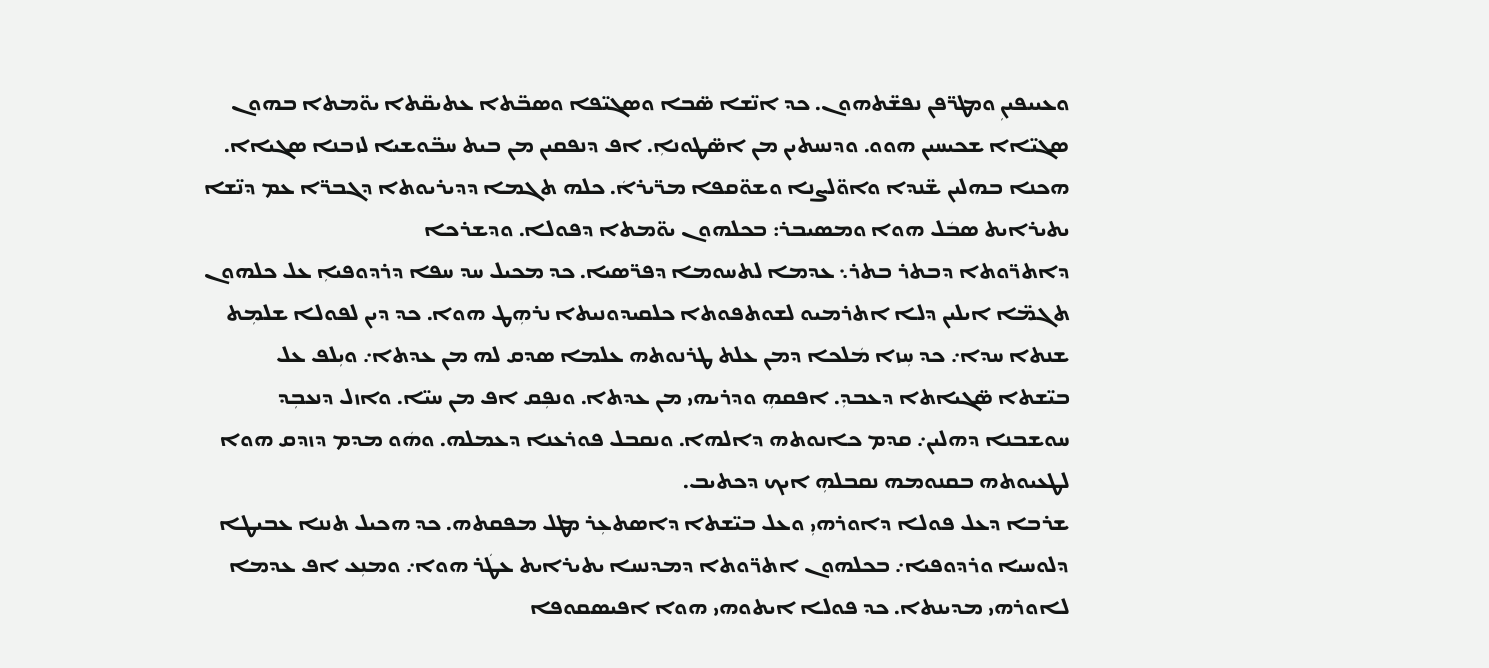ܘܥܝܝܦܝܢܼ ܘܡܛܪ̈ܦܢ ܢܦܫ̈ܬܗܘܢ. ܟܕ ܐܢ̈ܫܐ ܣ̈ܒܐ ܘܣܓܝ̈ܦܐ ܘܣܒ̈ܬܐ ܥܬܝܩ̈ܬܐ ܝܘ̈ܡܬܐ ܒܗܘܢ ܣܓܝ̈ܐܐ ܫܟܝܚܝܢ ܗܘܘ. ܘܕܢܚܬܝܢ ܡܢ ܐܣ̈ܛܘܢܐܼ. ܐܦ ܕܢܦܩܝܢ ܡܢ ܒܝܬ ܚܒ̈ܘܫܝܐ ܠܙܒܢܐ ܣܓܝܐܐ. ܗܟܢܐ ܒܗܠܝܢ ܫ̈ܢܕܐ ܘܐܘ̈ܠܨܢܐ ܘܫܘ̈ܩܦܐ ܡܪ̈ܝܪܐܿ. ܟܠܗ ܬܓܡܐ ܕܕܝܪܝܘܬܐ ܕܓܒܪ̈ܐ ܥܡ ܕܢ̈ܫܐ ܝܬܝܪܐܝܬ ܣܒܿܠ ܗܘܐ ܘܡܣܝܒܪ: ܒܟܠܗܘܢ ܝܘ̈ܡܬܐ ܕܦܘܠܐ. ܘܕܫܪܟܐ
ܕܐܬܪ̈ܘܬܐ ܕܒܬܪ ܒܬܪ܆ ܥܕܡܐ ܠܬܚܘܡܐ ܕܦܪ̈ܣܝܐ. ܟܕ ܡܟܝܠ ܚܕ ܚܦܐ ܕܪܕܘܦܝܐܼ ܥܠ ܟܠܗܘܢ ܬܓܡ̈ܐ ܐܝܠܝܢ ܕܠܐ ܐܬܪܡܝܘ ܠܫܘܬܦܘܬܐ ܟܠܩܝܕܘܢܝܬܐ ܢܪܗܼܛ ܗܘܐ. ܟܕ ܕܝܢ ܠܦܘܠܐ ܫܠܡܼܬ ܫܢܬܐ ܚܕܐ܇ ܟܕ ܚܼܙܐ ܡܿܠܟܐ ܕܡܢ ܥܠܬ ܛܪܢܘܬܗ ܥܠܡܐ ܣܕܩ ܠܗ ܡܢ ܥܕܬܐ܇ ܘܝܼܠܦ ܥܠ ܒܝ̈ܫܬܐ ܣ̈ܓܝܐܬܐ ܕܥܒܕܼ. ܐܦܩܗܼ ܘܕܪܝܗܝ ܡܢ ܥܕܬܐ. ܘܢܦܼܩ ܐܦ ܡܢ ܚܝ̈ܐ. ܘܐܙܠ ܕܢܥܒܼܕ ܚܘܫܒܢܐ ܕܗܠܝܢ܇ ܩܕܡ ܟܐܢܘܬܗ ܕܐܠܗܐ. ܘܢܩܒܠ ܦܘܪܥܢܐ ܕܥܡܠܗ. ܘܗܿܘ ܡܕܡ ܕܙܕܩ ܗܘܐ ܠܛܥܝܘܬܗ ܒܩܢܘܡܗ ܢܩܒܠܗܼ ܐܝܟ ܕܟܬܝܒ.
ܫܪܒܐ ܕܥܠ ܦܘܠܐ ܕܐܘܪܗܝܼ ܘܥܠ ܒܝ̈ܫܬܐ ܕܐܣܬܥܼܪ ܡܛܠ ܡܦܩܬܗ. ܟܕ ܗܟܝܠ ܬܢܢܐ ܥܒܝܛܐ ܕܠܘܚܝܐ ܘܪܕܘܦܝܐ܇ ܒܟܠܗܘܢ ܐܬܪ̈ܘܬܐ ܕܡܕܢܚܐ ܝܬܝܪܐܝܬ ܥܛܿܪ ܗܘܐ܇ ܘܡܢܼܥ ܐܦ ܥܕܡܐ ܠܐܘܪܗܝ ܡܕܝܢܬܐ. ܟܕ ܦܘܠܐ ܐܝܬܘܗܝ ܗܘܐ ܐܦܝܣܩܘܦܐ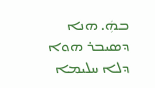ܒܗܼܿ. ܗܢܐ ܕܣܝܒܪ ܗܘܐ ܕܠܐ ܚܠܝܡܐ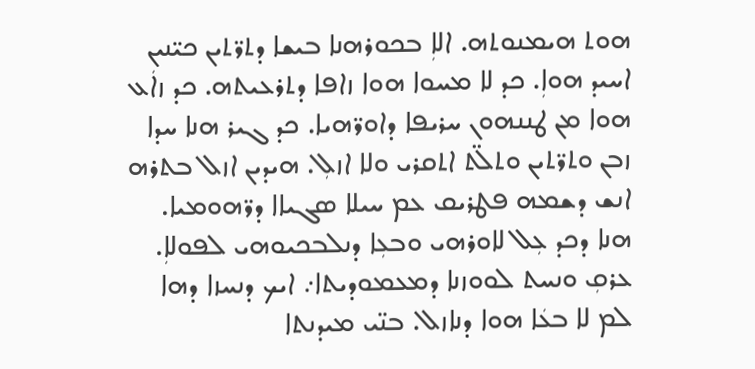ܗܘܬ ܗܝܡܢܘܬܗ. ܐܠܐܼ ܒܟܘܪܗܢܐ ܒܝܫܐ ܕܬܪ̈ܬܝܢ ܟܝ̈ܢܝܢ ܐܚܝܕ ܗܘܐܼ. ܟܕ ܠܐ ܡܚܘܐ ܗܘܐ ܙܐܦܐ ܕܬܪܥܝܬܗ. ܟܕ ܙܐܿܥ ܗܘܐ ܡܢ ܛܢܢܗܘܢ ܚܪܝܦܐ ܕܐܘܪ̈ܗܝܐ. ܟܕ ܓܝܪ ܗܢܐ ܚܕܐ ܙܒܢ ܘܬܪ̈ܬܝܢ ܘܬܠ̈ܬ ܐܬܩܪܝ ܘܠܐ ܐܙܠܼ. ܗܝܕܝܢ ܐܙܠ ܒܬܪܗ ܐܢܫ ܕܫܡܗ ܦܛܪܝܩ ܥܡ ܚܝܠܐ ܣܓܝܐܐ ܕܪ̈ܗܘܡܝܐ. ܗܢܐ ܕܟܕ ܥܼܠ ܠܐܘܪܗܝ ܘܒܥܼܐ ܕܢܠܒܟܝܘܗܝ ܠܦܘܠܐܼ. ܥܪܩܼ ܘܢܚܬ ܠܘܘܙܢܐ ܕܡܥܡܘܕܝܬܐ܇ ܐܝܟ ܕܢܚܙܐ ܕܗܐ ܠܡ ܠܐ ܒܥܿܐ ܗܘܐ ܕܢܐܙܠ. ܒܢ̈ܝ ܡܝܕܢܬܐ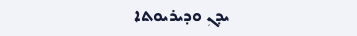ܝܕܢܼ ܘܕܝܪܝܘܬܐ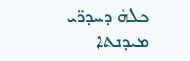ܟܠܗܿ ܕܚܕܪ̈ܝ ܡܝܕܢܬܐ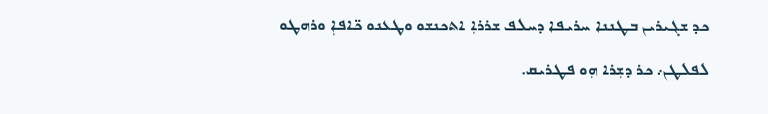ܟܕ ܫܓܝܪܝܢ ܒܛܢܢܐ ܚܪܝܦܐ ܕܚܠܦ ܫܪܪܐܼ ܐܬܟܢܫܘ ܘܛܥܢܘ ܟ̈ܐܦܐܼ ܘܪܗܛܘ ܠܦܠܛܢ܇ ܟܪ ܕܫܼܪܐ ܗܼܘ ܦܛܪܝܩ.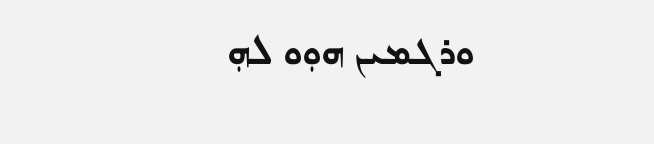ܘܪܓܡܝܢ ܗܘܼܘ ܠܗܼ